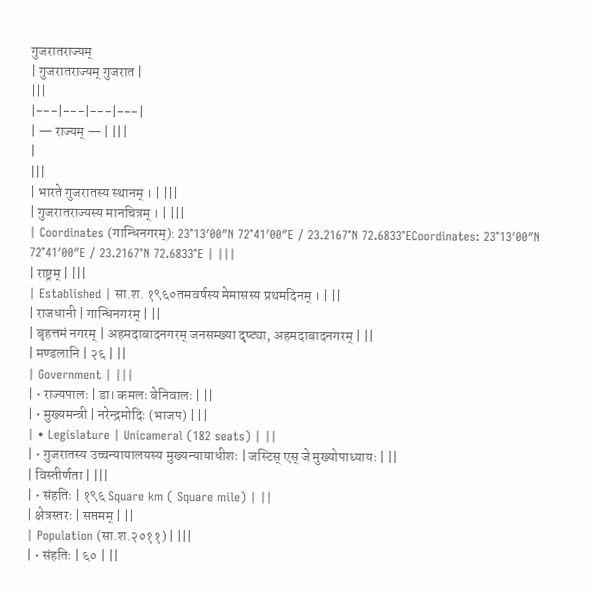गुजरातराज्यम्
| गुजरातराज्यम् गुजरात |
|||
|---|---|---|---|
| — राज्यम् — | |||
|
|||
| भारते गुजरातस्य स्थानम् । | |||
| गुजरातराज्यस्य मानचित्रम् । | |||
| Coordinates (गान्धिनगरम्): 23°13′00″N 72°41′00″E / 23.2167°N 72.6833°ECoordinates: 23°13′00″N 72°41′00″E / 23.2167°N 72.6833°E | |||
| राष्ट्रम् | |||
| Established | सा.श. १९६०तमवर्षस्य मेमासस्य प्रथमदिनम् । | ||
| राजधानी | गान्धिनगरम् | ||
| बृहत्तमं नगरम् | अहमदाबादनगरम् जनसम्ख्या दृष्ट्या, अहमदाबादनगरम् | ||
| मण्डलानि | २६ | ||
| Government | |||
| • राज्यपालः | डा। कमलः बेनिवालः | ||
| • मुख्यमन्त्री | नरेन्द्रमोदिः (भाजप) | ||
| • Legislature | Unicameral (182 seats) | ||
| • गुजरातस्य उच्चन्यायालयस्य मुख्यन्यायाधीशः | जस्टिस् एस् जे मुख्योपाध्यायः | ||
| विस्तीर्णता | |||
| • संहतिः | १९६ Square km ( Square mile) | ||
| क्षेत्रस्तरः | सप्तमम् | ||
| Population (सा.श.२०११) | |||
| • संहतिः | ६० | ||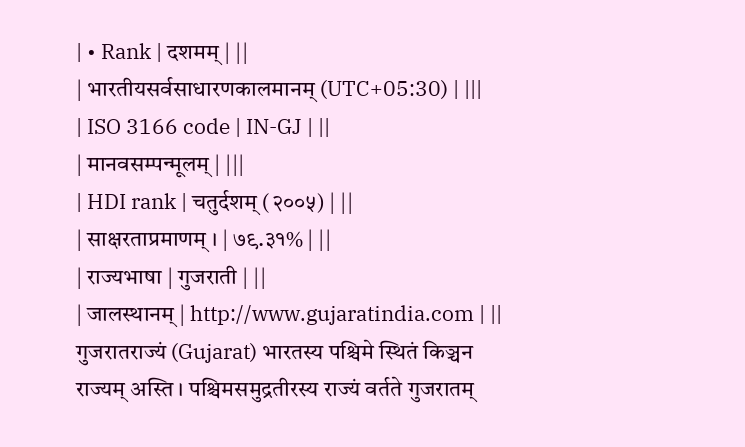| • Rank | दशमम् | ||
| भारतीयसर्वसाधारणकालमानम् (UTC+05:30) | |||
| ISO 3166 code | IN-GJ | ||
| मानवसम्पन्मूलम् | |||
| HDI rank | चतुर्दशम् (२००५) | ||
| साक्षरताप्रमाणम् । | ७९.३१% | ||
| राज्यभाषा | गुजराती | ||
| जालस्थानम् | http://www.gujaratindia.com | ||
गुजरातराज्यं (Gujarat) भारतस्य पश्चिमे स्थितं किञ्चन राज्यम् अस्ति । पश्चिमसमुद्रतीरस्य राज्यं वर्तते गुजरातम्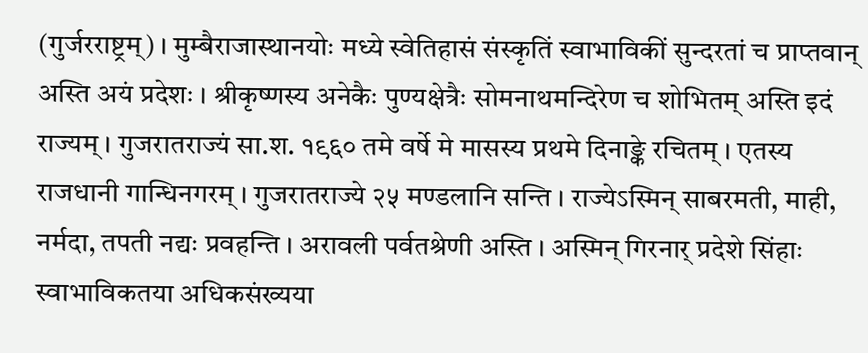(गुर्जरराष्ट्रम्) । मुम्बैराजास्थानयोः मध्ये स्वेतिहासं संस्कृतिं स्वाभाविकीं सुन्दरतां च प्राप्तवान् अस्ति अयं प्रदेशः । श्रीकृष्णस्य अनेकैः पुण्यक्षेत्रैः सोमनाथमन्दिरेण च शोभितम् अस्ति इदं राज्यम् । गुजरातराज्यं सा.श. १९६० तमे वर्षे मे मासस्य प्रथमे दिनाङ्के रचितम् । एतस्य राजधानी गान्धिनगरम् । गुजरातराज्ये २५ मण्डलानि सन्ति । राज्येऽस्मिन् साबरमती, माही, नर्मदा, तपती नद्यः प्रवहन्ति । अरावली पर्वतश्रेणी अस्ति । अस्मिन् गिरनार् प्रदेशे सिंहाः स्वाभाविकतया अधिकसंख्यया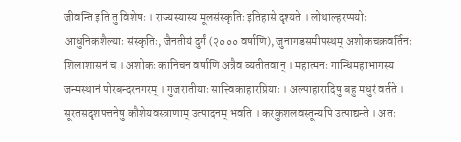जीवन्ति इति तु विशेषः । राज्यस्यास्य मूलसंस्कृतिः इतिहासे दृश्यते । लोथाल्हरप्पयोः आधुनिकशैल्याः संस्कृतिः, जैनतीयं दुर्गं (२००० वर्षाणि), जुनागडसमीपस्थम् अशोकचक्रवर्तिनः शिलाशासनं च । अशोकः कानिचन वर्षाणि अत्रैव व्यतीतवान् । महात्मनः गान्धिमहाभागस्य जन्मस्थानं पोरबन्दरनगरम् । गुजरातीयाः सात्त्विकाहारप्रियाः । अल्पाहारादिषु बहु मधुरं वर्तते । सूरतसदृशपत्तनेषु कौशेयवस्त्राणाम् उत्पादनम् भवति । करकुशलवस्तून्यपि उत्पाद्यन्ते । अतः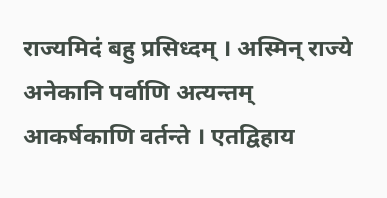राज्यमिदं बहु प्रसिध्दम् । अस्मिन् राज्ये अनेकानि पर्वाणि अत्यन्तम् आकर्षकाणि वर्तन्ते । एतद्विहाय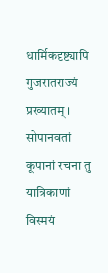धार्मिकदृष्ट्यापि गुजरातराज्यं प्रख्यातम् । सोपानवतां कूपानां रचना तु यात्रिकाणां विस्मयं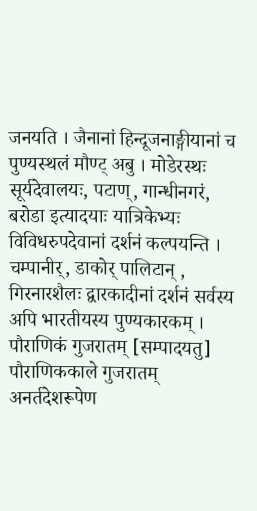जनयति । जैनानां हिन्दूजनाङ्गीयानां च पुण्यस्थलं मौण्ट् अबु । मोडेरस्थः सूर्यदेवालयः, पटाण्, गान्धीनगरं, बरोडा इत्यादयाः यात्रिकेभ्यः विविधरुपदेवानां दर्शनं कल्पयन्ति । चम्पानीर्, डाकोर् पालिटान् , गिरनारशैलः द्वारकादीनां दर्शनं सर्वस्य अपि भारतीयस्य पुण्यकारकम् ।
पौराणिकं गुजरातम् [सम्पादयतु]
पौराणिककाले गुजरातम् अनर्तदेशरूपेण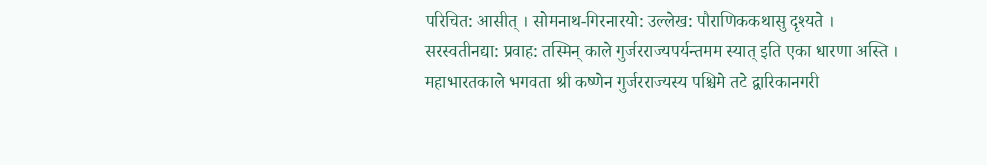परिचित: आसीत् । सोमनाथ-गिरनारयो: उल्लेख: पौराणिककथासु दृश्यते । सरस्वतीनद्या: प्रवाह: तस्मिन् काले गुर्जरराज्यपर्यन्तमम स्यात् इति एका धारणा अस्ति । महाभारतकाले भगवता श्री कष्णेन गुर्जरराज्यस्य पश्चिमे तटे द्वारिकानगरी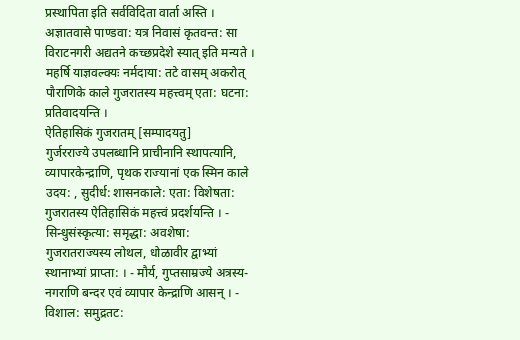प्रस्थापिता इति सर्वविदिता वार्ता अस्ति । अज्ञातवासे पाण्डवा: यत्र निवासं कृतवन्त: सा विराटनगरी अद्यतने कच्छप्रदेशे स्यात् इति मन्यते । महर्षि याज्ञवल्क्यः नर्मदाया: तटे वासम् अकरोत् पौराणिके काले गुजरातस्य महत्त्वम् एता: घटना: प्रतिवादयन्ति ।
ऐतिहासिकं गुजरातम् [सम्पादयतु]
गुर्जरराज्ये उपलब्धानि प्राचीनानि स्थापत्यानि, व्यापारकेन्द्राणि, पृथक राज्यानां एक स्मिन काले उदय: , सुदीर्ध: शासनकाले: एता: विशेषता: गुजरातस्य ऐतिहासिकं महत्त्वं प्रदर्शयन्ति । - सिन्धुसंस्कृत्या: समृद्धा: अवशेषा: गुजरातराज्यस्य लोथल, धोळावीर द्वाभ्यां स्थानाभ्यां प्राप्ता: । - मौर्य, गुप्तसाम्रज्ये अत्रस्य-नगराणि बन्दर एवं व्यापार केन्द्राणि आसन् । - विशाल: समुद्रतट: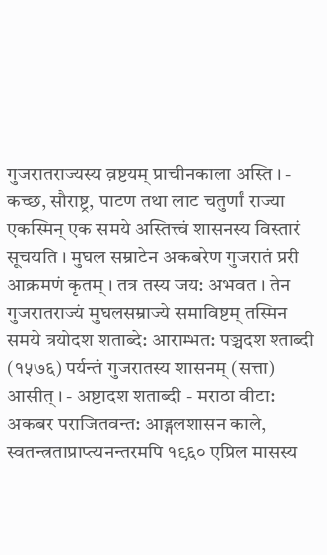गुजरातराज्यस्य व़ष्टयम् प्राचीनकाला अस्ति । - कच्छ, सौराष्ट्र, पाटण तथा लाट चतुर्णां राज्या एकस्मिन् एक समये अस्तित्त्वं शासनस्य विस्तारं सूचयति । मुघल सम्राटेन अकबरेण गुजरातं प्ररी आक्रमणं कृतम् । तत्र तस्य जय: अभवत । तेन गुजरातराज्यं मुघलसम्राज्ये समाविष्टम् तस्मिन समये त्रयोदश शताब्दे: आराम्भत: पञ्चदश श्ताब्दी (१५७६) पर्यन्तं गुजरातस्य शासनम् (सत्ता) आसीत् । - अष्टादश शताब्दी - मराठा वीटा: अकबर पराजितवन्त: आड्गलशासन काले, स्वतन्त्रताप्राप्त्यनन्तरमपि १९६० एप्रिल मासस्य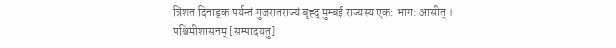त्रिंशत दिनाड्क पर्यन्तं गुजरातराज्यं बृह्द् मुम्बई राज्यस्य एक: भाग: आसीत् ।
पश्चिमीशासनम् [सम्पादयतु]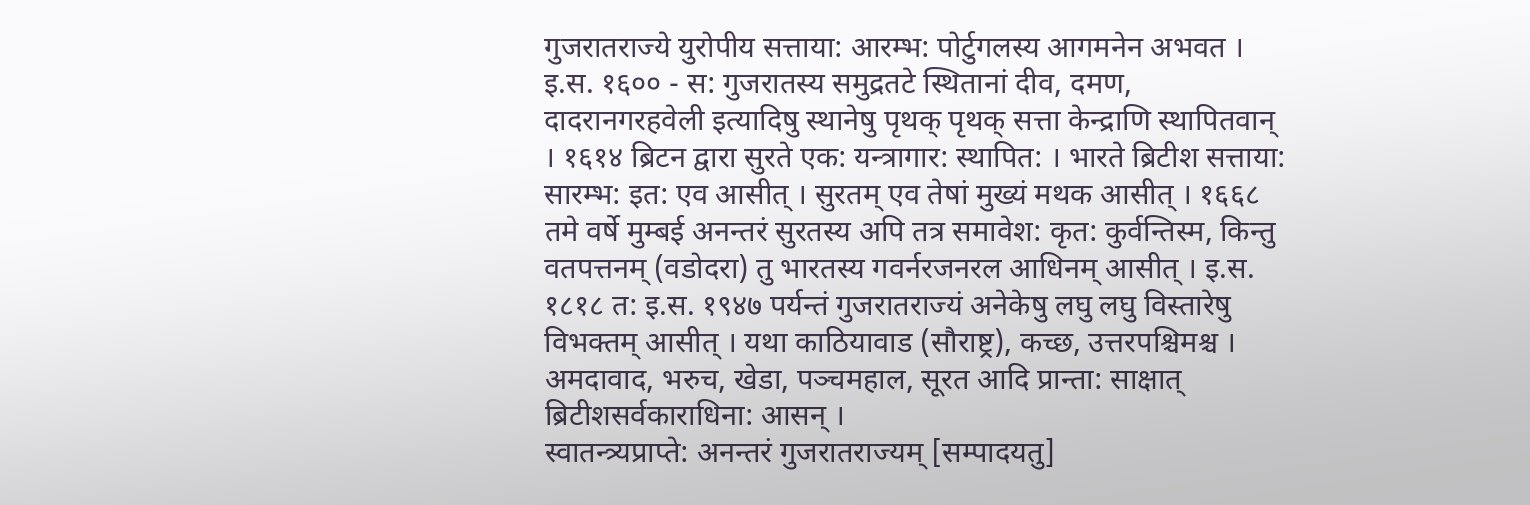गुजरातराज्ये युरोपीय सत्ताया: आरम्भ: पोर्टुगलस्य आगमनेन अभवत । इ.स. १६०० - स: गुजरातस्य समुद्रतटे स्थितानां दीव, दमण, दादरानगरहवेली इत्यादिषु स्थानेषु पृथक् पृथक् सत्ता केन्द्राणि स्थापितवान् । १६१४ ब्रिटन द्वारा सुरते एक: यन्त्रागार: स्थापित: । भारते ब्रिटीश सत्ताया: सारम्भ: इत: एव आसीत् । सुरतम् एव तेषां मुख्यं मथक आसीत् । १६६८ तमे वर्षे मुम्बई अनन्तरं सुरतस्य अपि तत्र समावेश: कृत: कुर्वन्तिस्म, किन्तु वतपत्तनम् (वडोदरा) तु भारतस्य गवर्नरजनरल आधिनम् आसीत् । इ.स. १८१८ त: इ.स. १९४७ पर्यन्तं गुजरातराज्यं अनेकेषु लघु लघु विस्तारेषु विभक्तम् आसीत् । यथा काठियावाड (सौराष्ट्र), कच्छ, उत्तरपश्चिमश्च । अमदावाद, भरुच, खेडा, पञ्चमहाल, सूरत आदि प्रान्ता: साक्षात् ब्रिटीशसर्वकाराधिना: आसन् ।
स्वातन्त्र्यप्राप्ते: अनन्तरं गुजरातराज्यम् [सम्पादयतु]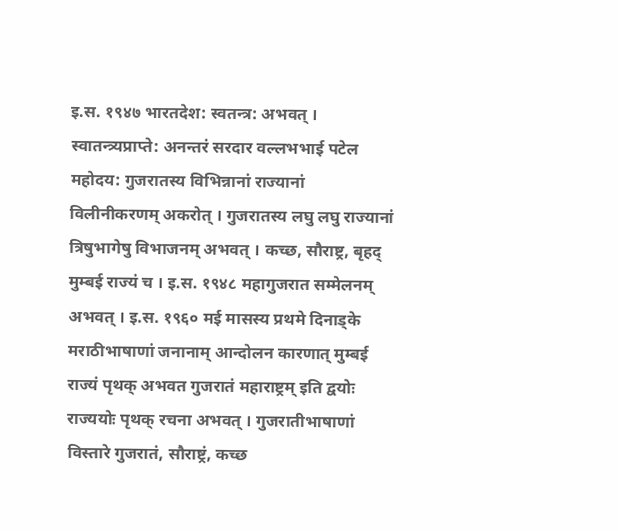इ.स. १९४७ भारतदेश: स्वतन्त्र: अभवत् । स्वातन्त्र्यप्राप्ते: अनन्तरं सरदार वल्लभभाई पटेल महोदय: गुजरातस्य विभिन्नानां राज्यानां विलीनीकरणम् अकरोत् । गुजरातस्य लघु लघु राज्यानां त्रिषुभागेषु विभाजनम् अभवत् । कच्छ, सौराष्ट्र, बृहद् मुम्बई राज्यं च । इ.स. १९४८ महागुजरात सम्मेलनम् अभवत् । इ.स. १९६० मई मासस्य प्रथमे दिनाड्के मराठीभाषाणां जनानाम् आन्दोलन कारणात् मुम्बई राज्यं पृथक् अभवत गुजरातं महाराष्ट्रम् इति द्वयोः राज्ययोः पृथक् रचना अभवत् । गुजरातीभाषाणां विस्तारे गुजरातं, सौराष्ट्रं, कच्छ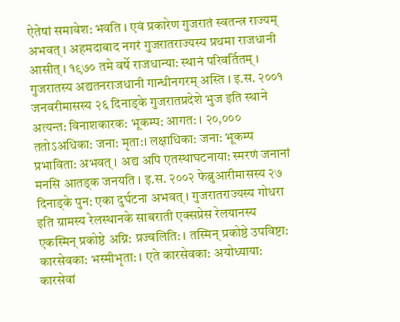ऐतेषां समावेश: भवति । एवं प्रकारेण गुजरातं स्वतन्त्र राज्यम् अभवत् । अहमदाबाद नगरं गुजरातराज्यस्य प्रथमा राजधानी आसीत् । १९७० तमे वर्षे राजधान्या: स्थानं परिवर्तितम् । गुजरातस्य अद्यतनराजधानी गान्धीनगरम् अस्ति । इ.स. २००१ जनवरीमासस्य २६ दिनाड्के गुजरातप्रदेशे भुज इति स्थाने अत्यन्त: विनाशकारक: भूकम्प: आगत: । २०,००० ततोऽअधिका: जना: मृता:। लक्षाधिका: जना: भूकम्प प्रभाविता: अभवत् । अद्य अपि एतस्थाघटनाया: स्मरणं जनानां मनसि आतड्क जनयति । इ.स. २००२ फेब्रुआरीमासस्य २७ दिनाड्के पुन: एका दुर्घटना अभवत् । गुजरातराज्यस्य गोधरा इति ग्रामस्य रेलस्थानके साबराती एक्सप्रेस रेलयानस्य एकस्मिन् प्रकोष्ठे अग्नि: प्रज्वलिति: । तस्मिन् प्रकोष्ठे उपविष्टा: कारसेवका: भस्मीभृता: । एते कारसेवका: अयोध्याया: कारसेवां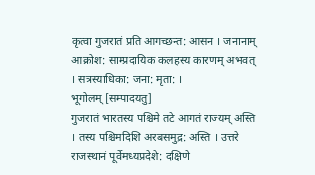कृत्वा गुजरातं प्रति आगच्छन्त: आसन । जनानाम् आक्रोश: साम्प्रदायिक कलहस्य कारणम् अभवत् । सत्रस्याधिका: जना: मृता: ।
भूगोलम् [सम्पादयतु]
गुजरातं भारतस्य पश्चिमे तटे आगतं राज्यम् अस्ति । तस्य पश्चिमदिशि अरबसमुद्र: अस्ति । उत्तरे राजस्थानं पूर्वेमध्यप्रदेशे: दक्षिणे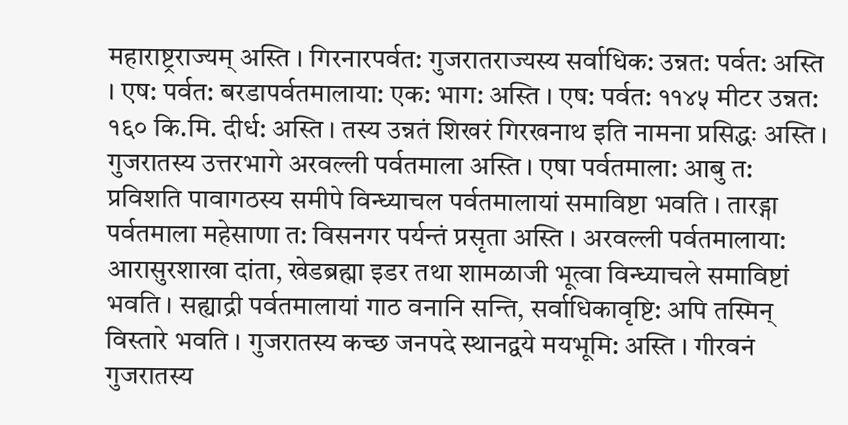महाराष्ट्रराज्यम् अस्ति । गिरनारपर्वत: गुजरातराज्यस्य सर्वाधिक: उन्नत: पर्वत: अस्ति । एष: पर्वत: बरडापर्वतमालाया: एक: भाग: अस्ति । एष: पर्वत: ११४५ मीटर उन्नत: १६० कि.मि. दीर्ध: अस्ति । तस्य उन्नतं शिखरं गिरखनाथ इति नामना प्रसिद्धः अस्ति । गुजरातस्य उत्तरभागे अरवल्ली पर्वतमाला अस्ति । एषा पर्वतमाला: आबु त: प्रविशति पावागठस्य समीपे विन्ध्याचल पर्वतमालायां समाविष्टा भवति । तारड्गा पर्वतमाला महेसाणा त: विसनगर पर्यन्तं प्रसृता अस्ति । अरवल्ली पर्वतमालाया: आरासुरशाखा दांता, खेडब्रह्मा इडर तथा शामळाजी भूत्वा विन्ध्याचले समाविष्टां भवति । सह्याद्री पर्वतमालायां गाठ वनानि सन्ति, सर्वाधिकावृष्टि: अपि तस्मिन् विस्तारे भवति । गुजरातस्य कच्छ जनपदे स्थानद्वये मयभूमि: अस्ति । गीरवनं गुजरातस्य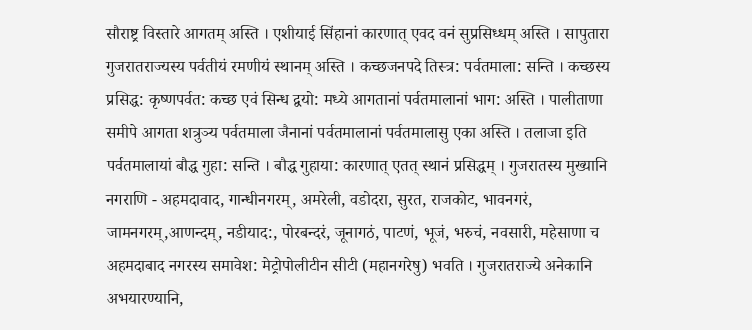सौराष्ट्र विस्तारे आगतम् अस्ति । एशीयाई सिंहानां कारणात् एवद वनं सुप्रसिध्धम् अस्ति । सापुतारा गुजरातराज्यस्य पर्वतीयं रमणीयं स्थानम् अस्ति । कच्छजनपदे तिस्त्र: पर्वतमाला: सन्ति । कच्छस्य प्रसिद्ध: कृष्णपर्वत: कच्छ एवं सिन्ध द्वयो: मध्ये आगतानां पर्वतमालानां भाग: अस्ति । पालीताणा समीपे आगता शत्रुञ्य पर्वतमाला जैनानां पर्वतमालानां पर्वतमालासु एका अस्ति । तलाजा इति पर्वतमालायां बौद्ध गुहा: सन्ति । बौद्ध गुहाया: कारणात् एतत् स्थानं प्रसिद्धम् । गुजरातस्य मुख्यानि नगराणि - अहमदावाद, गान्धीनगरम्, अमरेली, वडोदरा, सुरत, राजकोट, भावनगरं, जामनगरम्,आणन्दम्, नडीयाद:, पोरबन्दरं, जूनागठं, पाटणं, भूजं, भरुचं, नवसारी, महेसाणा च अहमदाबाद नगरस्य समावेश: मेट्रोपोलीटीन सीटी (महानगरेषु) भवति । गुजरातराज्ये अनेकानि अभयारण्यानि,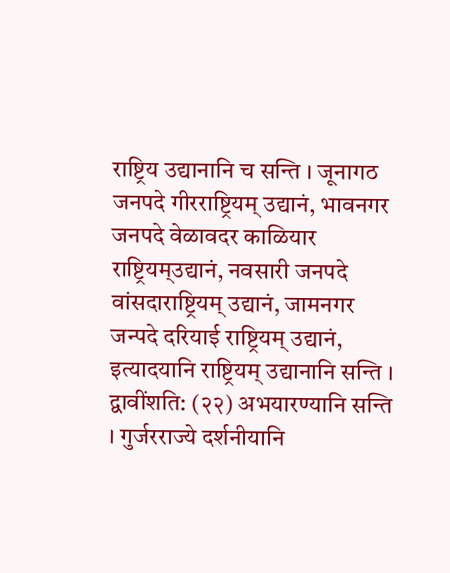राष्ट्रिय उद्यानानि च सन्ति । जूनागठ जनपदे गीरराष्ट्रियम् उद्यानं, भावनगर जनपदे वेळावदर काळियार राष्ट्रियम्उद्यानं, नवसारी जनपदे वांसदाराष्ट्रियम् उद्यानं, जामनगर जन्पदे दरियाई राष्ट्रियम् उद्यानं, इत्यादयानि राष्ट्रियम् उद्यानानि सन्ति । द्वावींशति: (२२) अभयारण्यानि सन्ति । गुर्जरराज्ये दर्शनीयानि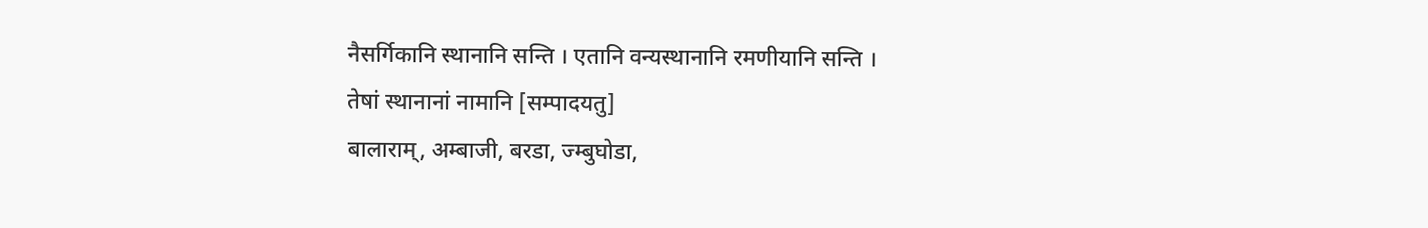नैसर्गिकानि स्थानानि सन्ति । एतानि वन्यस्थानानि रमणीयानि सन्ति ।
तेषां स्थानानां नामानि [सम्पादयतु]
बालाराम्, अम्बाजी, बरडा, ज्म्बुघोडा,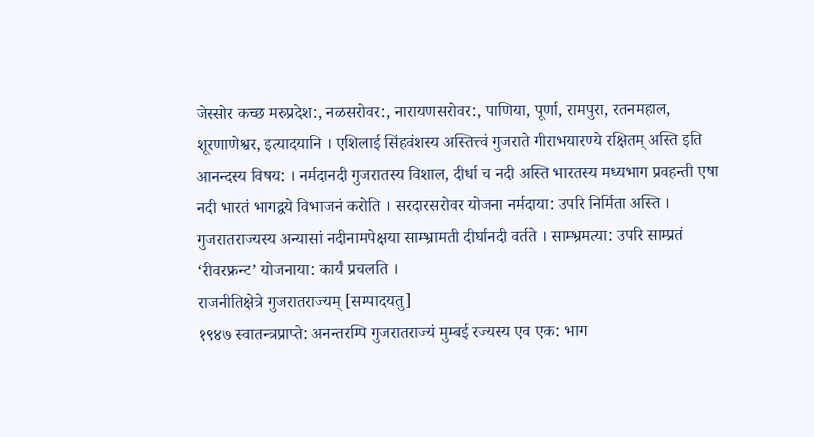जेस्सोर कच्छ मरुप्रदेश:, नळसरोवर:, नारायणसरोवर:, पाणिया, पूर्णा, रामपुरा, रतनमहाल, शूरणाणेश्वर, इत्यादयानि । एशिलाई सिंहवंशस्य अस्तित्त्वं गुजराते गीराभयारण्ये रक्षितम् अस्ति इति आनन्दस्य विषय: । नर्मदानदी गुजरातस्य विशाल, दीर्धा च नदी अस्ति भारतस्य मध्यभाग प्रवहन्ती एषा नदी भारतं भागद्वये विभाजनं करोति । सरदारसरोवर योजना नर्मदाया: उपरि निर्मिता अस्ति । गुजरातराज्यस्य अन्यासां नदीनामपेक्षया साम्भ्रामती दीर्घानदी वर्तते । साम्भ्रमत्या: उपरि साम्प्रतं ‘रीवरफ्रन्ट’ योजनाया: कार्यं प्रचलति ।
राजनीतिक्षेत्रे गुजरातराज्यम् [सम्पादयतु]
१९४७ स्वातन्त्रप्राप्ते: अनन्तरम्पि गुजरातराज्यं मुम्बई रज्यस्य एव एक: भाग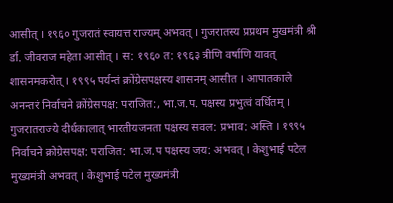आसीत् । १९६० गुजरातं स्वायत्त राज्यम् अभवत् । गुजरातस्य प्रप्रथम मुखमंत्री श्री र्डा. जीवराज महेता आसीत् । स: १९६० त: १९६३ त्रीणि वर्षाणि यावत् शासनमकरोत् । १९९५ पर्यन्तं क्रोंग्रेसपक्षस्य शासनम् आसीत । आपातकाले अनन्तरं निर्वाचने क्रोंग्रेसपक्ष: पराजित:, भा.ज.प. पक्षस्य प्रभुत्वं वर्धितम् । गुजरातराज्ये दीर्धकालात् भारतीयजनता पक्षस्य सवल: प्रभाव: अस्ति । १९९५ निर्वाचने क्रोग्रेसपक्ष: पराजित: भा.ज.प पक्षस्य जय: अभवत् । केशुभाई पटेल मुख्यमंत्री अभवत् । केशुभाई पटेल मुख्यमंत्री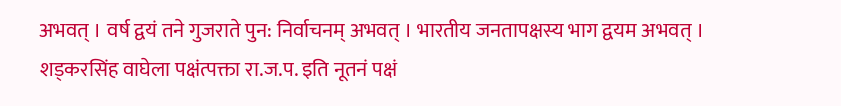अभवत् । वर्ष द्वयं तने गुजराते पुन: निर्वाचनम् अभवत् । भारतीय जनतापक्षस्य भाग द्वयम अभवत् । शड्करसिंह वाघेला पक्षंत्पक्ता रा.ज.प. इति नूतनं पक्षं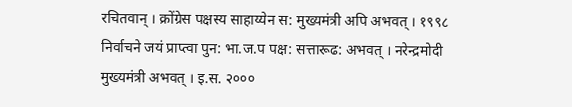रचितवान् । क्रोंग्रेस पक्षस्य साहाय्येन स: मुख्यमंत्री अपि अभवत् । १९९८ निर्वाचने जयं प्राप्त्वा पुन: भा.ज.प पक्ष: सत्तारूढ: अभवत् । नरेन्द्रमोदी मुख्यमंत्री अभवत् । इ.स. २०००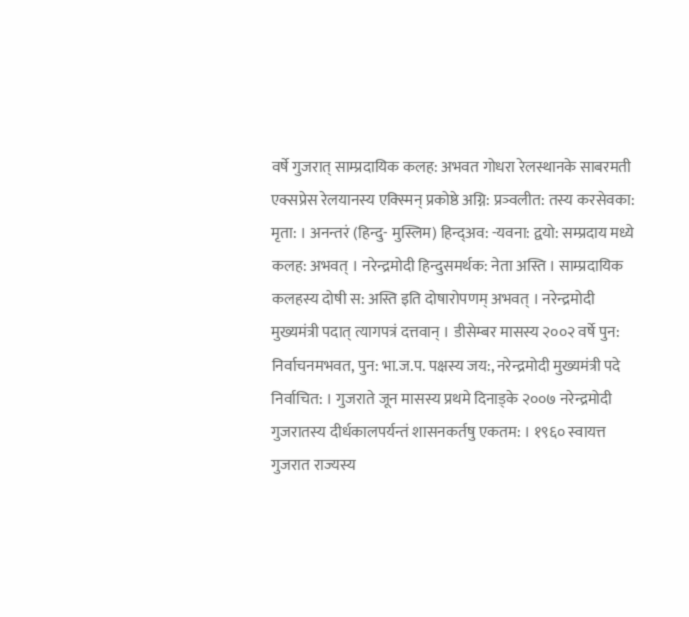वर्षे गुजरात् साम्प्रदायिक कलह: अभवत गोधरा रेलस्थानके साबरमती एक्सप्रेस रेलयानस्य एक्स्मिन् प्रकोष्ठे अग्नि: प्रञ्वलीत: तस्य करसेवका: मृता: । अनन्तरं (हिन्दु- मुस्लिम) हिन्द्अव: -यवना: द्वयो: सम्प्रदाय मध्ये कलह: अभवत् । नरेन्द्रमोदी हिन्दुसमर्थक: नेता अस्ति । साम्प्रदायिक कलहस्य दोषी स: अस्ति इति दोषारोपणम् अभवत् । नरेन्द्रमोदी मुख्यमंत्री पदात् त्यागपत्रं दत्तवान् । डीसेम्बर मासस्य २००२ वर्षे पुन: निर्वाचनमभवत, पुन: भा.ज.प. पक्षस्य जय:, नरेन्द्रमोदी मुख्यमंत्री पदे निर्वाचित: । गुजराते जून मासस्य प्रथमे दिनाड्के २००७ नरेन्द्रमोदी गुजरातस्य दीर्धकालपर्यन्तं शासनकर्तषु एकतम: । १९६० स्वायत्त गुजरात राज्यस्य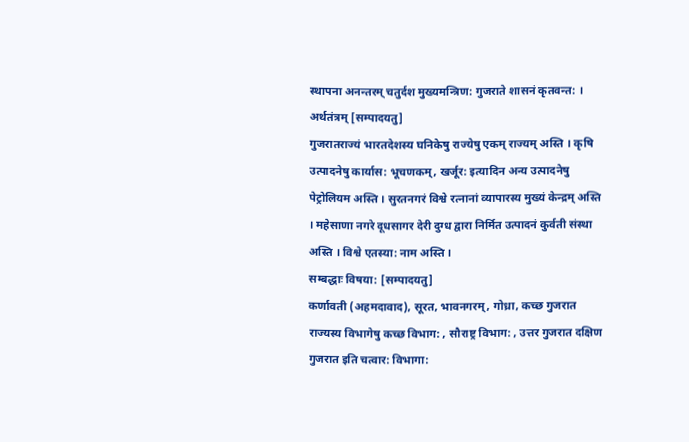स्थापना अनन्तरम् चतुर्दश मुख्यमन्त्रिण: गुजराते शासनं कृतवन्त: ।
अर्थतंत्रम् [सम्पादयतु]
गुजरातराज्यं भारतदेशस्य घनिकेषु राज्येषु एकम् राज्यम् अस्ति । कृषि उत्पादनेषु कार्यास: भूचणकम्, खर्जूर: इत्यादिन अन्य उत्पादनेषु पेट्रोलियम अस्ति । सुरतनगरं विश्वे रत्नानां व्यापारस्य मुख्यं केन्द्रम् अस्ति । महेसाणा नगरे दूधसागर देरी दुग्ध द्वारा निर्मित उत्पादनं कुर्वती संस्था अस्ति । विश्वे एतस्या: नाम अस्ति ।
सम्बद्धाः विषया: [सम्पादयतु]
कर्णावती (अहमदावाद), सूरत, भावनगरम्, गोध्रा, कच्छ गुजरात राज्यस्य विभागेषु कच्छ विभाग: , सौराष्ट्र विभाग: , उत्तर गुजरात दक्षिण गुजरात इति चत्वार: विभागा: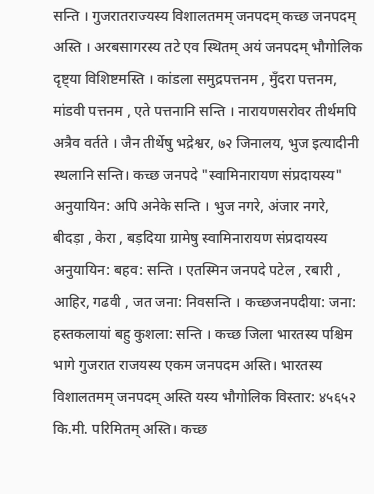सन्ति । गुजरातराज्यस्य विशालतमम् जनपदम् कच्छ जनपदम् अस्ति । अरबसागरस्य तटे एव स्थितम् अयं जनपदम् भौगोलिक दृष्ट्या विशिष्टमस्ति । कांडला समुद्रपत्तनम , मुँदरा पत्तनम, मांडवी पत्तनम , एते पत्तनानि सन्ति । नारायणसरोवर तीर्थमपि अत्रैव वर्तते । जैन तीर्थेषु भद्रेश्वर, ७२ जिनालय, भुज इत्यादीनी स्थलानि सन्ति। कच्छ जनपदे "स्वामिनारायण संप्रदायस्य" अनुयायिन: अपि अनेके सन्ति । भुज नगरे, अंजार नगरे, बीदड़ा , केरा , बड़दिया ग्रामेषु स्वामिनारायण संप्रदायस्य अनुयायिन: बहव: सन्ति । एतस्मिन जनपदे पटेल , रबारी , आहिर, गढवी , जत जना: निवसन्ति । कच्छजनपदीया: जना: हस्तकलायां बहु कुशला: सन्ति । कच्छ जिला भारतस्य पश्चिम भागे गुजरात राजयस्य एकम जनपदम अस्ति। भारतस्य विशालतमम् जनपदम् अस्ति यस्य भौगोलिक विस्तार: ४५६५२ कि.मी. परिमितम् अस्ति। कच्छ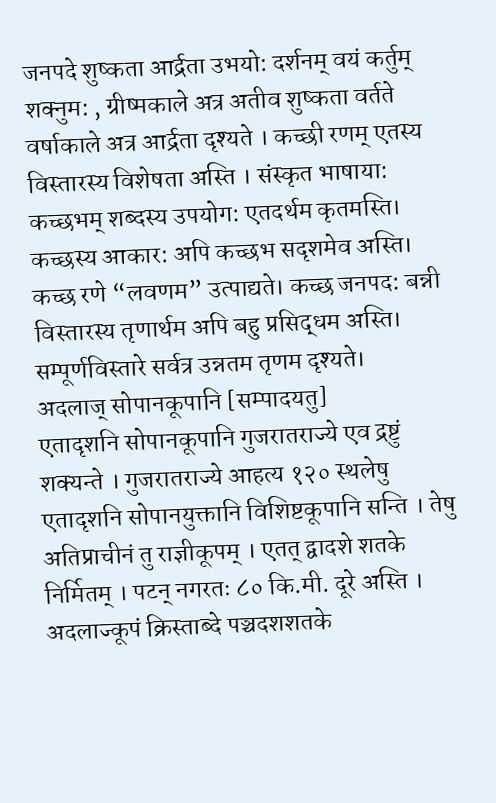जनपदे शुष्कता आर्द्रता उभयो: दर्शनम् वयं कर्तुम् शक्नुम: , ग्रीष्मकाले अत्र अतीव शुष्कता वर्तते वर्षाकाले अत्र आर्द्रता दृश्यते । कच्छी रणम् एतस्य विस्तारस्य विशेषता अस्ति । संस्कृत भाषाया: कच्छभम् शब्दस्य उपयोग: एतदर्थम कृतमस्ति। कच्छस्य आकार: अपि कच्छभ सदृशमेव अस्ति। कच्छ रणे “लवणम” उत्पाद्यते। कच्छ जनपद: बन्नी विस्तारस्य तृणार्थम अपि बहु प्रसिद्धम अस्ति। सम्पूर्णविस्तारे सर्वत्र उन्नतम तृणम दृश्यते।
अदलाज् सोपानकूपानि [सम्पादयतु]
एतादृशनि सोपानकूपानि गुजरातराज्ये एव द्रष्टुं शक्यन्ते । गुजरातराज्ये आहत्य १२० स्थलेषु एतादृशनि सोपानयुक्तानि विशिष्टकूपानि सन्ति । तेषु अतिप्राचीनं तु राज्ञीकूपम् । एतत् द्वादशे शतके निर्मितम् । पटन् नगरतः ८० कि.मी. दूरे अस्ति । अदलाज्कूपं क्रिस्ताब्दे पञ्चदशशतके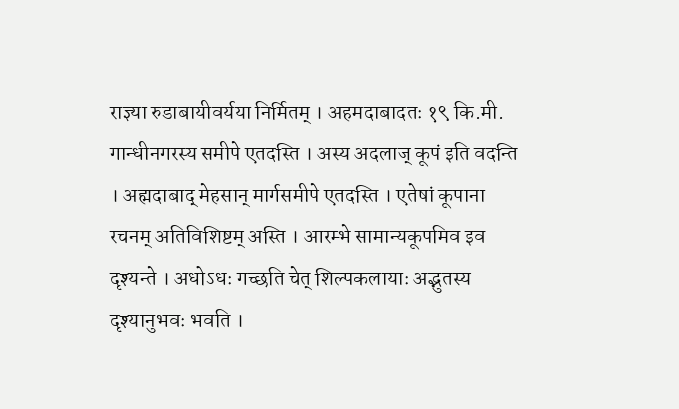राज्ञ्या रुडाबायीवर्यया निर्मितम् । अहमदाबादतः १९ कि.मी. गान्धीनगरस्य समीपे एतदस्ति । अस्य अदलाज् कूपं इति वदन्ति । अह्मदाबाद् मेहसान् मार्गसमीपे एतदस्ति । एतेषां कूपाना रचनम् अतिविशिष्टम् अस्ति । आरम्भे सामान्यकूपमिव इव दृश्यन्ते । अधोऽधः गच्छति चेत् शिल्पकलायाः अद्भुतस्य दृश्यानुभवः भवति ।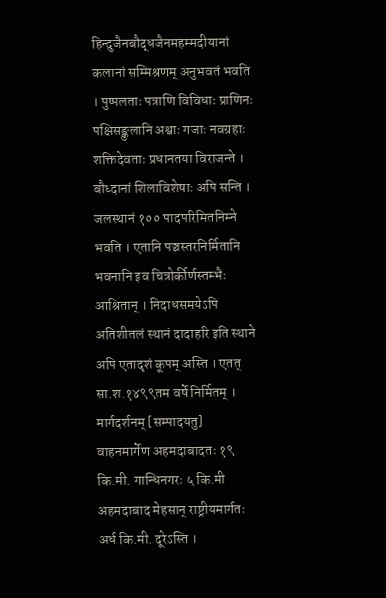हिन्दुजैनबौद्धजैनमहम्मदीयानां कलानां सम्मिश्रणम् अनुभवतं भवति । पुष्पलताः पत्राणि विविधाः प्राणिनः पक्षिसङ्कुलानि अश्वाः गजाः नवग्रहाः शक्तिदेवताः प्रधानतया विराजन्ते । बौध्दानां शिलाविशेषाः अपि सन्ति । जलस्थानं १०० पादपरिमितनिम्ने भवति । एतानि पञ्चस्तरनिर्मितानि भवनानि इव चित्रोर्कीर्णस्तम्भैः आश्रितान् । निदाधसमयेऽपि अतिशीतलं स्थानं दादाहरि इति स्थाने अपि एतादृशं कूपम् अस्ति । एतत् सा.श.१४९९तम वर्षे निर्मितम् ।
मार्गदर्शनम् [सम्पादयतु]
वाहनमार्गेण अहमदाबादतः १९ कि.मी. गान्धिनगरः ५ कि.मी अहमदाबाद मेहसान् राष्ट्रीयमार्गतः अर्ध कि.मी. दूरेऽस्ति ।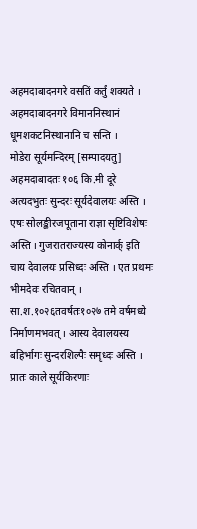अहमदाबादनगरे वसतिं कर्तुं शक्यते । अहमदाबादनगरे विमाननिस्थानं धूमशकटनिस्थानानि च सन्ति ।
मोडेरा सूर्यमन्दिरम् [सम्पादयतु]
अहमदाबादतः १०६ कि.मी दूरे अत्यदभुतः सुन्दरः सूर्यदेवालयः अस्ति । एषः सोलङ्कीरजपूताना राज्ञा सृष्टिविशेषः अस्ति । गुजरातराज्यस्य कोनार्क् इति चाय देवालयः प्रसिध्दः अस्ति । एत प्रथमः भीमदेवः रचितवान् । सा.श.१०२६तवर्षतः१०२७ तमे वर्षमध्ये निर्माणमभवत् । आस्य देवालयस्य बहिर्भागः सुन्दरशिल्पैः समृध्दः अस्ति । प्रातः काले सूर्यकिरणाः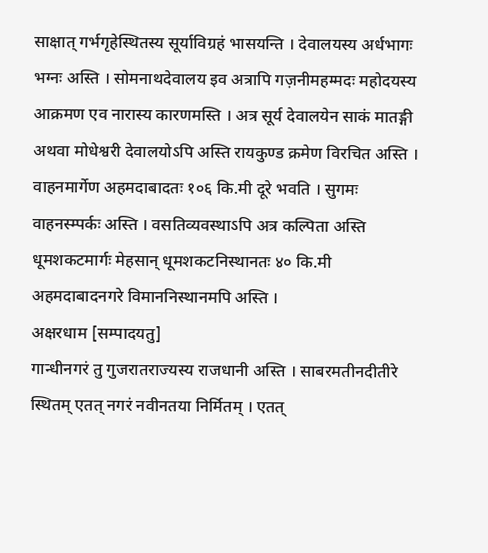साक्षात् गर्भगृहेस्थितस्य सूर्याविग्रहं भासयन्ति । देवालयस्य अर्धभागः भग्नः अस्ति । सोमनाथदेवालय इव अत्रापि गज़नीमहम्मदः महोदयस्य आक्रमण एव नारास्य कारणमस्ति । अत्र सूर्य देवालयेन साकं मातङ्गी अथवा मोधेश्वरी देवालयोऽपि अस्ति रायकुण्ड क्रमेण विरचित अस्ति । वाहनमार्गेण अहमदाबादतः १०६ कि.मी दूरे भवति । सुगमः वाहनस्म्पर्कः अस्ति । वसतिव्यवस्थाऽपि अत्र कल्पिता अस्ति धूमशकटमार्गः मेहसान् धूमशकटनिस्थानतः ४० कि.मी अहमदाबादनगरे विमाननिस्थानमपि अस्ति ।
अक्षरधाम [सम्पादयतु]
गान्धीनगरं तु गुजरातराज्यस्य राजधानी अस्ति । साबरमतीनदीतीरे स्थितम् एतत् नगरं नवीनतया निर्मितम् । एतत्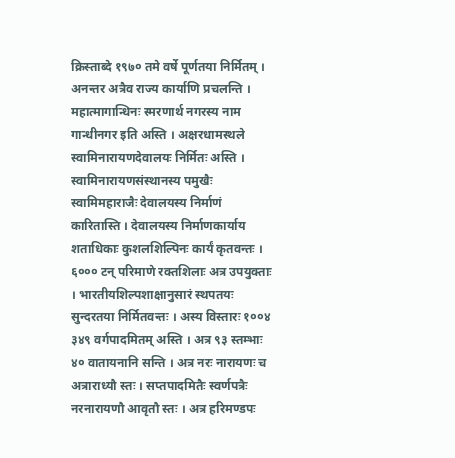क्रिस्ताब्दे १९७० तमे वर्षे पूर्णतया निर्मितम् । अनन्तर अत्रैव राज्य कार्याणि प्रचलन्ति । महात्मागान्धिनः स्मरणार्थ नगरस्य नाम गान्धीनगर इति अस्ति । अक्षरधामस्थले स्वामिनारायणदेवालयः निर्मितः अस्ति । स्वामिनारायणसंस्थानस्य पमुखैः स्वामिमहाराजैः देवालयस्य निर्माणं कारितास्ति । देवालयस्य निर्माणकार्याय शताधिकाः कुशलशिल्पिनः कार्यं कृतवन्तः । ६००० टन् परिमाणे रक्तशिलाः अत्र उपयुक्ताः । भारतीयशिल्पशाक्षानुसारं स्थपतयः सुन्दरतया निर्मितवन्तः । अस्य विस्तारः १००४ ३४९ वर्गपादमितम् अस्ति । अत्र ९३ स्तम्भाः ४० वातायनानि सन्ति । अत्र नरः नारायणः च अत्राराध्यौ स्तः । सप्तपादमितैः स्वर्णपत्रैः नरनारायणौ आवृतौ स्तः । अत्र हरिमण्डपः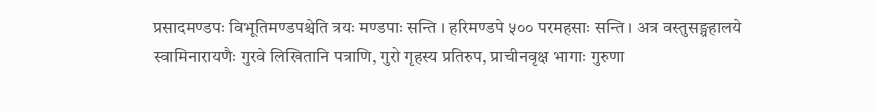प्रसादमण्डपः विभूतिमण्डपश्चेति त्रयः मण्डपाः सन्ति । हरिमण्डपे ५०० परमहसाः सन्ति । अत्र वस्तुसङ्ग्रहालये स्वामिनारायणैः गुरवे लिखितानि पत्राणि, गुरो गृहस्य प्रतिरुप, प्राचीनवृक्ष भागाः गुरुणा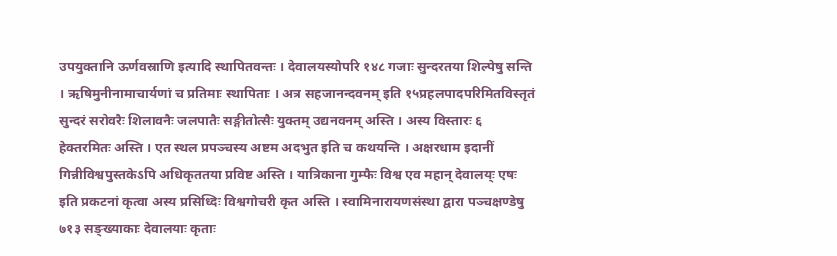उपयुक्तानि ऊर्णवस्राणि इत्यादि स्थापितवन्तः । देवालयस्योपरि १४८ गजाः सुन्दरतया शिल्पेषु सन्ति । ऋषिमुनीनामाचार्यणां च प्रतिमाः स्थापिताः । अत्र सहजानन्दवनम् इति १५प्रहलपादपरिमितविस्तृतं सुन्दरं सरोवरैः शिलावनैः जलपातैः सङ्गीतोत्सैः युक्तम् उद्यनवनम् अस्ति । अस्य विस्तारः ६ हेक्तरमितः अस्ति । एत स्थल प्रपञ्चस्य अष्टम अदभुत इति च कथयन्ति । अक्षरधाम इदानीं गिन्नीविश्वपुस्तकेऽपि अधिकृततया प्रविष्ट अस्ति । यात्रिकाना गुम्फैः विश्व एव महान् देवालय्ः एषः इति प्रकटनां कृत्वा अस्य प्रसिध्दिः विश्वगोचरी कृत अस्ति । स्वामिनारायणसंस्था द्वारा पञ्चक्षण्डेषु ७१३ सङ्ख्याकाः देवालयाः कृताः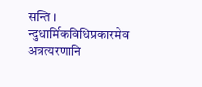सन्ति । न्दुधार्मिकविधिप्रकारमेव अत्रत्यरणानि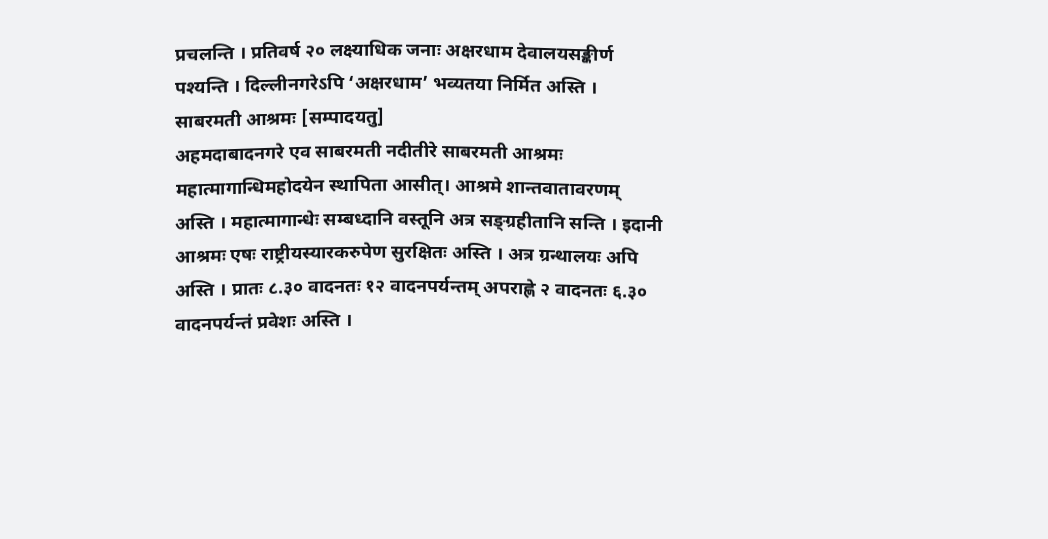प्रचलन्ति । प्रतिवर्ष २० लक्ष्याधिक जनाः अक्षरधाम देवालयसङ्कीर्ण पश्यन्ति । दिल्लीनगरेऽपि ‘अक्षरधाम’ भव्यतया निर्मित अस्ति ।
साबरमती आश्रमः [सम्पादयतु]
अहमदाबादनगरे एव साबरमती नदीतीरे साबरमती आश्रमः महात्मागान्धिमहोदयेन स्थापिता आसीत्। आश्रमे शान्तवातावरणम् अस्ति । महात्मागान्धेः सम्बध्दानि वस्तूनि अत्र सङ्ग्रहीतानि सन्ति । इदानी आश्रमः एषः राष्ट्रीयस्यारकरुपेण सुरक्षितः अस्ति । अत्र ग्रन्थालयः अपि अस्ति । प्रातः ८.३० वादनतः १२ वादनपर्यन्तम् अपराह्णे २ वादनतः ६.३० वादनपर्यन्तं प्रवेशः अस्ति ।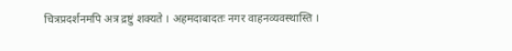चित्रप्रदर्शनमपि अत्र द्रष्टुं शक्यते । अहमदाबादतः नगर वाहनव्यवस्थास्ति ।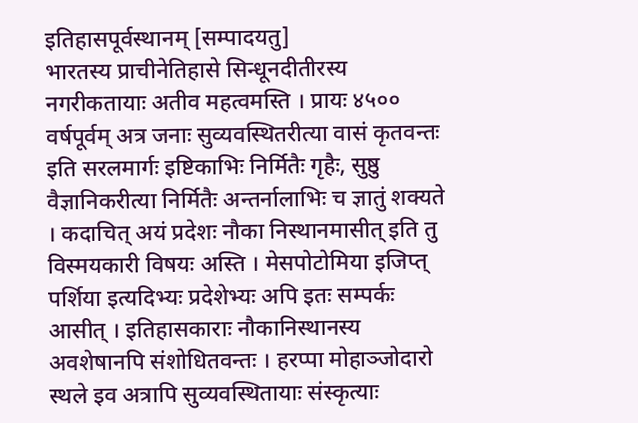इतिहासपूर्वस्थानम् [सम्पादयतु]
भारतस्य प्राचीनेतिहासे सिन्धूनदीतीरस्य नगरीकतायाः अतीव महत्वमस्ति । प्रायः ४५०० वर्षपूर्वम् अत्र जनाः सुव्यवस्थितरीत्या वासं कृतवन्तः इति सरलमार्गः इष्टिकाभिः निर्मितैः गृहैः, सुष्ठु वैज्ञानिकरीत्या निर्मितैः अन्तर्नालाभिः च ज्ञातुं शक्यते । कदाचित् अयं प्रदेशः नौका निस्थानमासीत् इति तु विस्मयकारी विषयः अस्ति । मेसपोटोमिया इजिप्त् पर्शिया इत्यदिभ्यः प्रदेशेभ्यः अपि इतः सम्पर्कः आसीत् । इतिहासकाराः नौकानिस्थानस्य अवशेषानपि संशोधितवन्तः । हरप्पा मोहाञ्जोदारो स्थले इव अत्रापि सुव्यवस्थितायाः संस्कृत्याः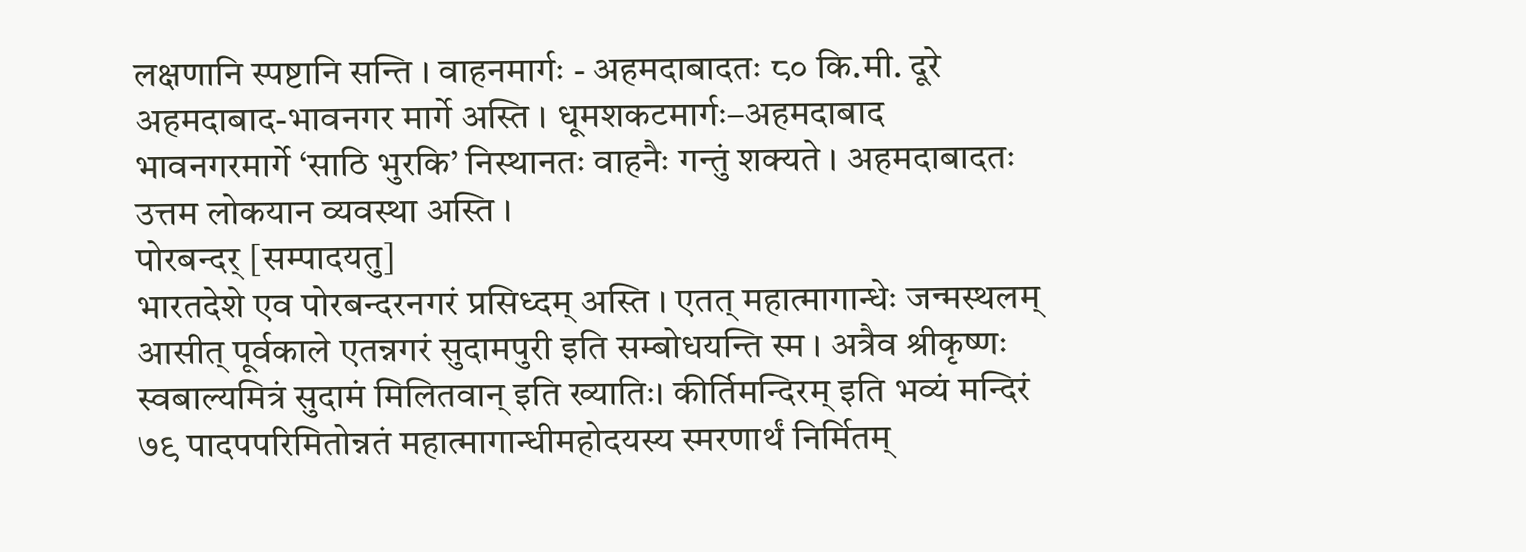लक्षणानि स्पष्टानि सन्ति । वाहनमार्गः - अहमदाबादतः ८० कि.मी. दूरे अहमदाबाद-भावनगर मार्गे अस्ति । धूमशकटमार्गः–अहमदाबाद भावनगरमार्गे ‘साठि भुरकि’ निस्थानतः वाहनैः गन्तुं शक्यते । अहमदाबादतः उत्तम लोकयान व्यवस्था अस्ति ।
पोरबन्दर् [सम्पादयतु]
भारतदेशे एव पोरबन्दरनगरं प्रसिध्दम् अस्ति । एतत् महात्मागान्धेः जन्मस्थलम् आसीत् पूर्वकाले एतन्नगरं सुदामपुरी इति सम्बोधयन्ति स्म । अत्रैव श्रीकृष्णः स्वबाल्यमित्रं सुदामं मिलितवान् इति ख्यातिः। कीर्तिमन्दिरम् इति भव्यं मन्दिरं ७९ पादपपरिमितोन्नतं महात्मागान्धीमहोदयस्य स्मरणार्थं निर्मितम्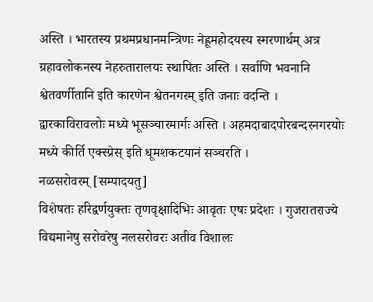अस्ति । भारतस्य प्रथमप्रधानमन्त्रिणः नेह्रूमहोदयस्य स्मरणार्थम् अत्र ग्रहावलोकनस्य नेहरुतारालयः स्थापितः अस्ति । सर्वाणि भवनानि श्वेतवर्णीतानि इति कारणेन श्वेतनगरम् इति जनाः वदन्ति । द्वारकाविरावलोः मध्ये भूसञ्चारमार्गः अस्ति । अहमदाबादपोरबन्दरनगरयोः मध्ये कीर्ति एक्स्प्रेस् इति धूमशकटयानं सञ्चरति ।
नळसरोवरम् [सम्पादयतु]
विशेषतः हरिद्वर्णयुक्तः तृणवृक्षादिभिः आवृतः एषः प्रदेशः । गुजरातराज्ये विद्यमानेषु सरोवरेषु नलसरोवरः अतीव विशालः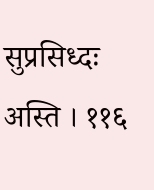सुप्रसिध्दः अस्ति । ११६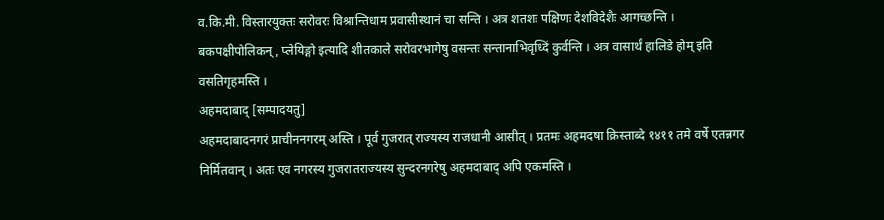व.कि.मी. विस्तारयुक्तः सरोवरः विश्रान्तिधाम प्रवासीस्थानं चा सन्ति । अत्र शतशः पक्षिणः देशविदेशैः आगच्छन्ति । बकपक्षीपोलिकन्, प्लेयिङ्गो इत्यादि शीतकाले सरोवरभागेषु वसन्तः सन्तानाभिवृध्दिं कुर्वन्ति । अत्र वासार्थं हालिडे होम् इति वसतिगृहमस्ति ।
अहमदाबाद् [सम्पादयतु]
अहमदाबादनगरं प्राचीननगरम् अस्ति । पूर्व गुजरात् राज्यस्य राजधानी आसीत् । प्रतमः अहमदषा क्रिस्ताब्दे १४११ तमे वर्षे एतन्नगर निर्मितवान् । अतः एव नगरस्य गुजरातराज्यस्य सुन्दरनगरेषु अहमदाबाद् अपि एकमस्ति ।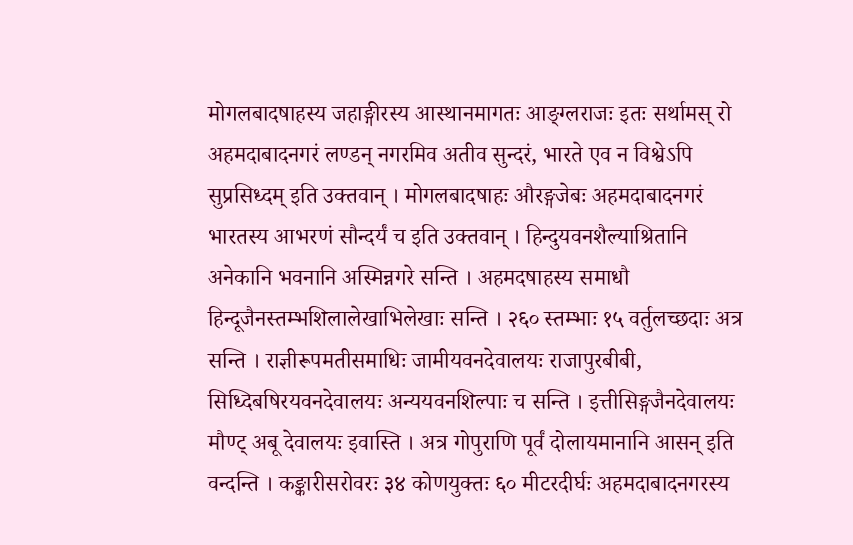मोगलबादषाहस्य जहाङ्गीरस्य आस्थानमागतः आङ्ग्लराजः इतः सर्थामस् रो अहमदाबादनगरं लण्डन् नगरमिव अतीव सुन्दरं, भारते एव न विश्वेऽपि सुप्रसिध्दम् इति उक्तवान् । मोगलबादषाहः औरङ्गजेबः अहमदाबादनगरं भारतस्य आभरणं सौन्दर्यं च इति उक्तवान् । हिन्दुयवनशैल्याश्रितानि अनेकानि भवनानि अस्मिन्नगरे सन्ति । अहमदषाहस्य समाधौ हिन्दूजैनस्तम्भशिलालेखाभिलेखाः सन्ति । २६० स्तम्भाः १५ वर्तुलच्छदाः अत्र सन्ति । राज्ञीरूपमतीसमाधिः जामीयवनदेवालयः राजापुरबीबी, सिध्दिबषिरयवनदेवालयः अन्ययवनशिल्पाः च सन्ति । इत्तीसिङ्गजैनदेवालयः मौण्ट् अबू देवालयः इवास्ति । अत्र गोपुराणि पूर्वं दोलायमानानि आसन् इति वन्दन्ति । कङ्कारीसरोवरः ३४ कोणयुक्तः ६० मीटरदीर्घः अहमदाबादनगरस्य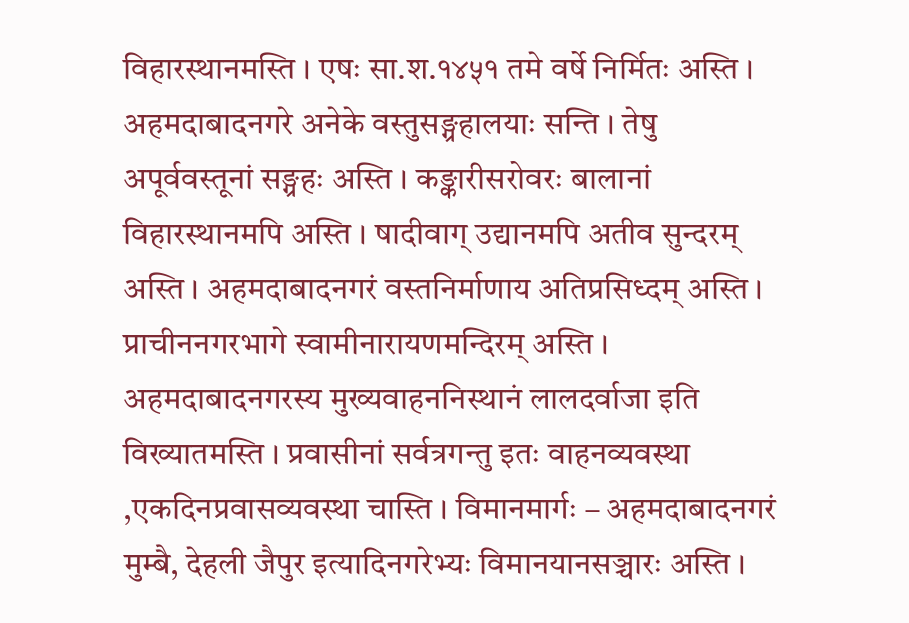विहारस्थानमस्ति । एषः सा.श.१४५१ तमे वर्षे निर्मितः अस्ति । अहमदाबादनगरे अनेके वस्तुसङ्ग्रहालयाः सन्ति । तेषु अपूर्ववस्तूनां सङ्ग्रहः अस्ति । कङ्कारीसरोवरः बालानां विहारस्थानमपि अस्ति । षादीवाग् उद्यानमपि अतीव सुन्दरम् अस्ति । अहमदाबादनगरं वस्तनिर्माणाय अतिप्रसिध्दम् अस्ति । प्राचीननगरभागे स्वामीनारायणमन्दिरम् अस्ति । अहमदाबादनगरस्य मुख्यवाहननिस्थानं लालदर्वाजा इति विख्यातमस्ति । प्रवासीनां सर्वत्रगन्तु इतः वाहनव्यवस्था ,एकदिनप्रवासव्यवस्था चास्ति । विमानमार्गः – अहमदाबादनगरं मुम्बै, देहली जैपुर इत्यादिनगरेभ्यः विमानयानसञ्चारः अस्ति ।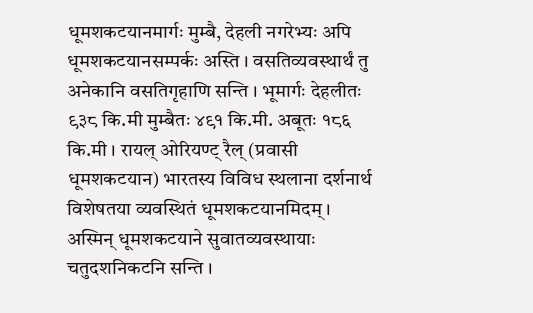धूमशकटयानमार्गः मुम्बै, देहली नगरेभ्यः अपि धूमशकटयानसम्पर्कः अस्ति । वसतिव्यवस्थार्थं तु अनेकानि वसतिगृहाणि सन्ति । भूमार्गः देहलीतः ९३८ कि.मी मुम्बैतः ४९१ कि.मी. अबूतः १८६ कि.मी । रायल् ओरियण्ट् रैल् (प्रवासी धूमशकटयान) भारतस्य विविध स्थलाना दर्शनार्थ विशेषतया व्यवस्थितं धूमशकटयानमिदम् । अस्मिन् धूमशकटयाने सुवातव्यवस्थायाः चतुदशनिकटनि सन्ति ।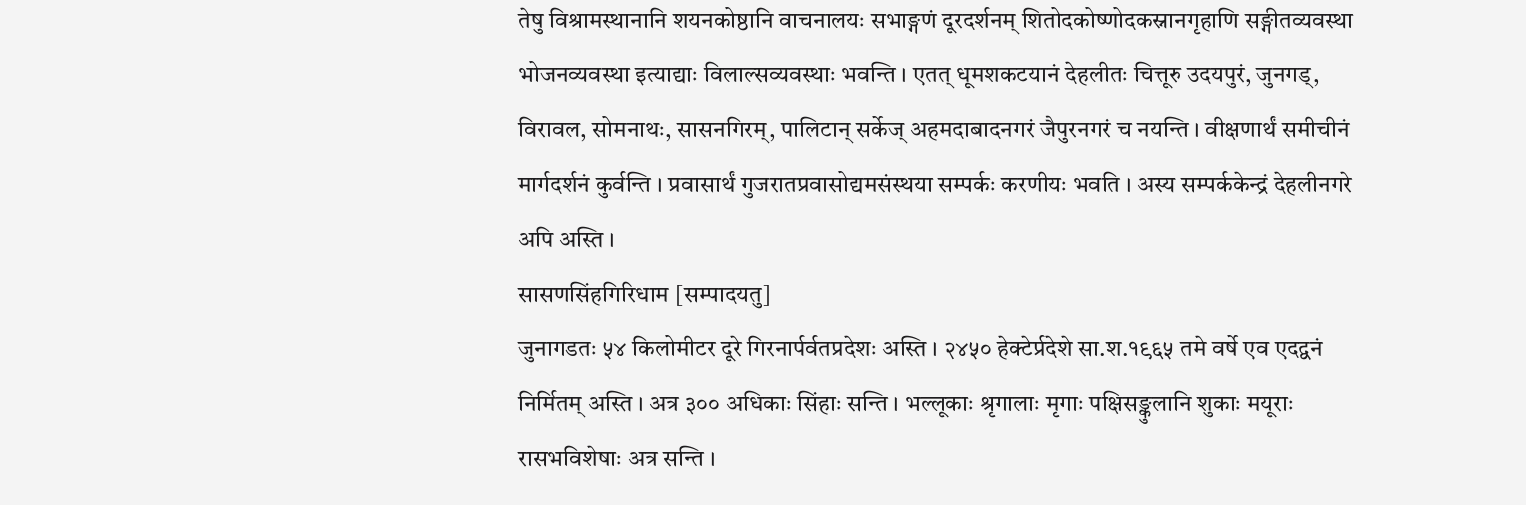तेषु विश्रामस्थानानि शयनकोष्ठानि वाचनालयः सभाङ्गणं दूरदर्शनम् शितोदकोष्णोदकस्नानगृहाणि सङ्गीतव्यवस्था भोजनव्यवस्था इत्याद्याः विलाल्सव्यवस्थाः भवन्ति । एतत् धूमशकटयानं देहलीतः चित्तूरु उदयपुरं, जुनगड्, विरावल, सोमनाथः, सासनगिरम्, पालिटान् सर्केज् अहमदाबादनगरं जैपुरनगरं च नयन्ति । वीक्षणार्थं समीचीनं मार्गदर्शनं कुर्वन्ति । प्रवासार्थं गुजरातप्रवासोद्यमसंस्थया सम्पर्कः करणीयः भवति । अस्य सम्पर्ककेन्द्रं देहलीनगरे अपि अस्ति ।
सासणसिंहगिरिधाम [सम्पादयतु]
जुनागडतः ५४ किलोमीटर दूरे गिरनार्पर्वतप्रदेशः अस्ति । २४५० हेक्टेर्प्रदेशे सा.श.१९६५ तमे वर्षे एव एदद्वनं निर्मितम् अस्ति । अत्र ३०० अधिकाः सिंहाः सन्ति । भल्लूकाः श्रृगालाः मृगाः पक्षिसङ्कुलानि शुकाः मयूराः रासभविशेषाः अत्र सन्ति ।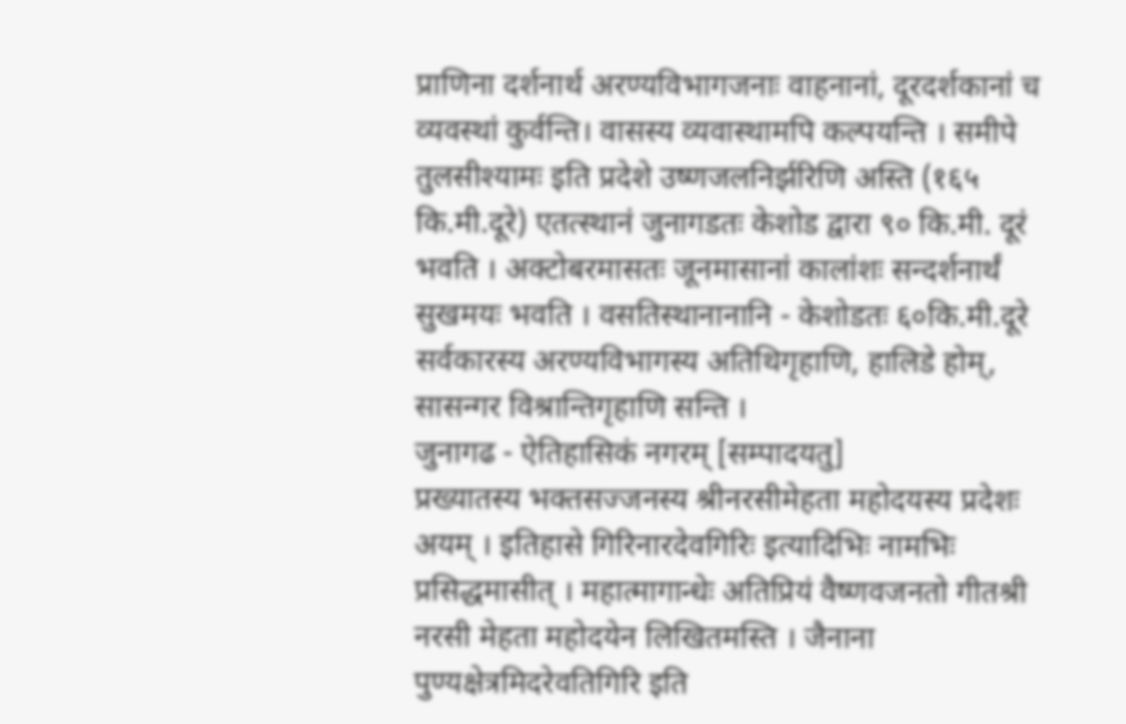प्राणिना दर्शनार्थ अरण्यविभागजनाः वाहनानां, दूरदर्शकानां च व्यवस्थां कुर्वन्ति। वासस्य व्यवास्थामपि कल्पयन्ति । समीपे तुलसीश्यामः इति प्रदेशे उष्णजलनिर्झरिणि अस्ति (१६५ कि.मी.दूरे) एतत्स्थानं जुनागडतः केशोड द्वारा ९० कि.मी. दूरं भवति । अक्टोबरमासतः जूनमासानां कालांशः सन्दर्शनार्थं सुखमयः भवति । वसतिस्थानानानि - केशोडतः ६०कि.मी.दूरे सर्वकारस्य अरण्यविभागस्य अतिथिगृहाणि, हालिडे होम्, सासन्गर विश्रान्तिगृहाणि सन्ति ।
जुनागढ - ऐतिहासिकं नगरम् [सम्पादयतु]
प्रख्यातस्य भक्तसज्जनस्य श्रीनरसीमेहता महोदयस्य प्रदेशः अयम् । इतिहासे गिरिनारदेवगिरिः इत्यादिभिः नामभिः प्रसिद्धमासीत् । महात्मागान्धेः अतिप्रियं वैष्णवजनतो गीतश्री नरसी मेहता महोदयेन लिखितमस्ति । जैनाना पुण्यक्षेत्रमिदरेवतिगिरि इति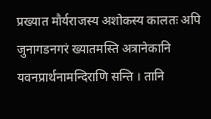प्रख्यात मौर्यराजस्य अशोकस्य कालतः अपि जुनागडनगरं ख्यातमस्ति अत्रानेकानि यवनप्रार्थनामन्दिराणि सन्ति । तानि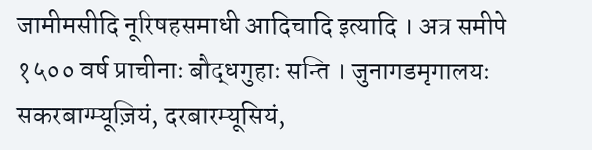जामीमसीदि नूरिषहसमाधी आदिचादि इत्यादि । अत्र समीपे १५०० वर्ष प्राचीनाः बौद्धगुहाः सन्ति । जुनागडमृगालयः सकरबाग्म्यूज़ियं, दरबारम्यूसियं,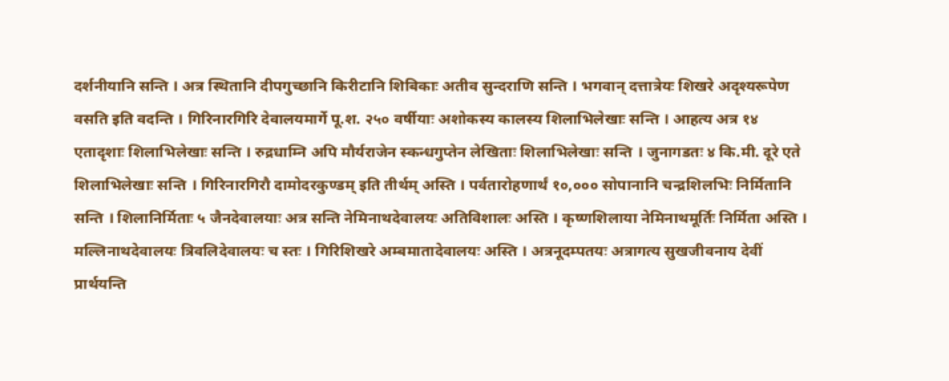दर्शनीयानि सन्ति । अत्र स्थितानि दीपगुच्छानि किरीटानि शिबिकाः अतीव सुन्दराणि सन्ति । भगवान् दत्तात्रेयः शिखरे अदृश्यरूपेण वसति इति वदन्ति । गिरिनारगिरि देवालयमार्गे पू.श. २५० वर्षीयाः अशोकस्य कालस्य शिलाभिलेखाः सन्ति । आहत्य अत्र १४ एतादृशाः शिलाभिलेखाः सन्ति । रुद्रधाम्नि अपि मौर्यराजेन स्कन्धगुप्तेन लेखिताः शिलाभिलेखाः सन्ति । जुनागडतः ४ कि.मी. दूरे एते शिलाभिलेखाः सन्ति । गिरिनारगिरौ दामोदरकुण्डम् इति तीर्थम् अस्ति । पर्वतारोहणार्थं १०,००० सोपानानि चन्द्रशिलभिः निर्मितानि सन्ति । शिलानिर्मिताः ५ जैनदेवालयाः अत्र सन्ति नेमिनाथदेवालयः अतिविशालः अस्ति । कृष्णशिलाया नेमिनाथमूर्तिः निर्मिता अस्ति । मल्लिनाथदेवालयः त्रिवलिदेवालयः च स्तः । गिरिशिखरे अम्बमातादेवालयः अस्ति । अत्रनूदम्पतयः अत्रागत्य सुखजीवनाय देवीं प्रार्थयन्ति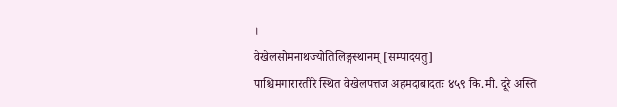।
वेखेलसोमनाथज्योतिलिङ्गस्थानम् [सम्पादयतु]
पाश्चिमगारारतीरे स्थित वेखेलपत्तज अहमदाबादतः ४५९ कि.मी. दूरे अस्ति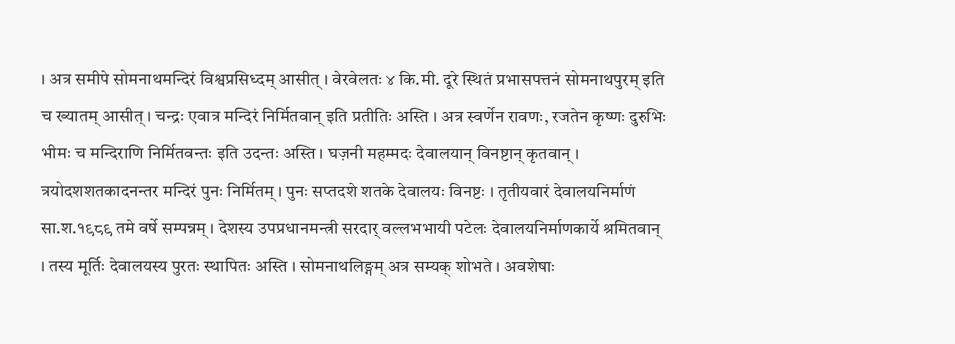। अत्र समीपे सोमनाथमन्दिरं विश्वप्रसिध्दम् आसीत् । वेरवेलतः ४ कि.मी. दूरे स्थितं प्रभासपत्तनं सोमनाथपुरम् इति च ख्यातम् आसीत् । चन्द्रः एवात्र मन्दिरं निर्मितवान् इति प्रतीतिः अस्ति । अत्र स्वर्णेन रावणः, रजतेन कृष्णः दुरुभिः भीमः च मन्दिराणि निर्मितवन्तः इति उदन्तः अस्ति । घज़नी महम्मदः देवालयान् विनष्टान् कृतवान् । त्रयोदशशतकादनन्तर मन्दिरं पुनः निर्मितम् । पुनः सप्तदशे शतके देवालयः विनष्टः । तृतीयवारं देवालयनिर्माणं सा.श.१९८९ तमे वर्षे सम्पन्नम् । देशस्य उपप्रधानमन्त्री सरदार् वल्लभभायी पटेलः देवालयनिर्माणकार्ये श्रमितवान् । तस्य मूर्तिः देवालयस्य पुरतः स्थापितः अस्ति । सोमनाथलिङ्गम् अत्र सम्यक् शोभते । अवशेषाः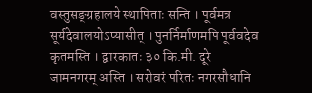वस्तुसङ्ग्रहालये स्थापिताः सन्ति । पूर्वमत्र सूर्यदेवालयोऽप्यासीत् । पुनर्निर्माणमपि पूर्ववदेव कृतमस्ति । द्वारकातः ३० कि.मी. दूरे जामनगरम् अस्ति । सरोवरं परितः नगरसौधानि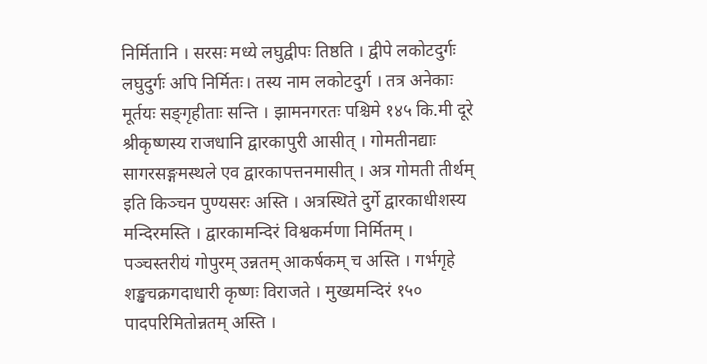निर्मितानि । सरसः मध्ये लघुद्वीपः तिष्ठति । द्वीपे लकोटदुर्गः लघुदुर्गः अपि निर्मितः। तस्य नाम लकोटदुर्ग । तत्र अनेकाः मूर्तयः सङ्गृहीताः सन्ति । झामनगरतः पश्चिमे १४५ कि.मी दूरे श्रीकृष्णस्य राजधानि द्वारकापुरी आसीत् । गोमतीनद्याः सागरसङ्गमस्थले एव द्वारकापत्तनमासीत् । अत्र गोमती तीर्थम् इति किञ्चन पुण्यसरः अस्ति । अत्रस्थिते दुर्गे द्वारकाधीशस्य मन्दिरमस्ति । द्वारकामन्दिरं विश्वकर्मणा निर्मितम् । पञ्चस्तरीयं गोपुरम् उन्नतम् आकर्षकम् च अस्ति । गर्भगृहे शङ्खचक्रगदाधारी कृष्णः विराजते । मुख्यमन्दिरं १५० पादपरिमितोन्नतम् अस्ति ।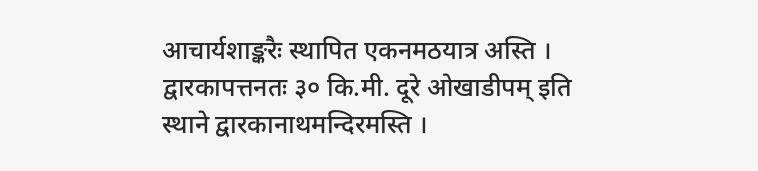आचार्यशाङ्करैः स्थापित एकनमठयात्र अस्ति । द्वारकापत्तनतः ३० कि.मी. दूरे ओखाडीपम् इति स्थाने द्वारकानाथमन्दिरमस्ति ।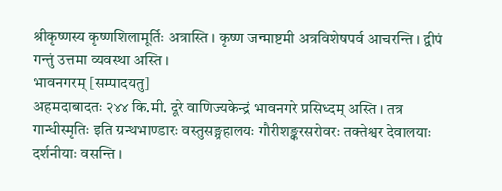श्रीकृष्णस्य कृष्णशिलामूर्तिः अत्रास्ति । कृष्ण जन्माष्टमी अत्रविशेषपर्व आचरन्ति । द्वीपं गन्तुं उत्तमा व्यवस्था अस्ति ।
भावनगरम् [सम्पादयतु]
अहमदाबादतः २४४ कि.मी. दूरे वाणिज्यकेन्द्रं भावनगरे प्रसिध्दम् अस्ति । तत्र गान्धीस्मृतिः इति ग्रन्थभाण्डारः वस्तुसङ्ग्रहालयः गौरीशङ्करसरोवरः तक्तेश्वर देवालयाः दर्शनीयाः वसन्ति ।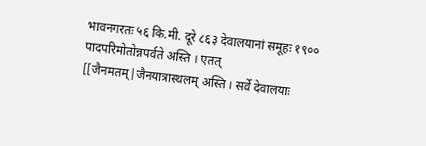भावनगरतः ५६ कि.मी. दूरे ८६३ देवालयानां समूहः १९०० पादपरिमोतोन्नपर्वते अस्ति । एतत् [[जैनमतम्|जैनयात्रास्थलम् अस्ति । सर्वे देवालयाः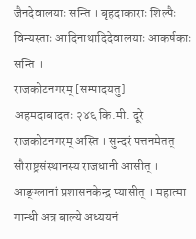जैनदेवालयाः सन्ति । बृहदाकाराः शिल्पैः विन्यस्ताः आदिनाथादिदेवालयाः आकर्षकाः सन्ति ।
राजकोटनगरम् [सम्पादयतु]
अहमदाबादतः २४६ कि.मी. दूरे राजकोटनगरम् अस्ति । सुन्दरं पत्तनमेतत् सौराष्ट्रसंस्थानस्य राजधानी आसीत् । आङ्ग्लानां प्रशासनकेन्द्र प्यासीत् । महात्मा गान्धी अत्र बाल्ये अध्ययनं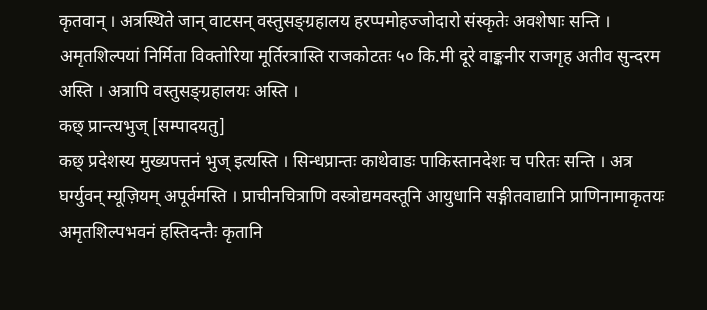कृतवान् । अत्रस्थिते जान् वाटसन् वस्तुसङ्ग्रहालय हरप्पमोहज्जोदारो संस्कृतेः अवशेषाः सन्ति । अमृतशिल्पयां निर्मिता विक्तोरिया मूर्तिरत्रास्ति राजकोटतः ५० कि.मी दूरे वाङ्कनीर राजगृह अतीव सुन्दरम अस्ति । अत्रापि वस्तुसङ्ग्रहालयः अस्ति ।
कछ् प्रान्त्यभुज् [सम्पादयतु]
कछ् प्रदेशस्य मुख्यपत्तनं भुज् इत्यस्ति । सिन्धप्रान्तः काथेवाडः पाकिस्तानदेशः च परितः सन्ति । अत्र घर्ग्युवन् म्यूज़ियम् अपूर्वमस्ति । प्राचीनचित्राणि वस्त्रोद्यमवस्तूनि आयुधानि सङ्गीतवाद्यानि प्राणिनामाकृतयः अमृतशिल्पभवनं हस्तिदन्तैः कृतानि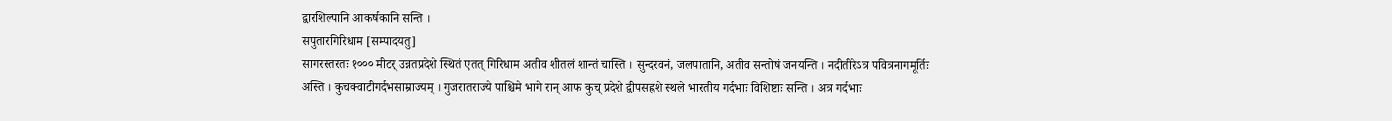द्वारशिल्पानि आकर्षकानि सन्ति ।
सपुतारगिरिधाम [सम्पादयतु]
सागरस्तरतः १००० मीटर् उन्नतप्रदेशे स्थितं एतत् गिरिधाम अतीव शीतलं शान्तं चास्ति । सुन्दरवनं, जलपातानि, अतीव सन्तोषं जनयन्ति । नदीतीरेऽत्र पवित्रनागमूर्तिः अस्ति । कुचक्वाटीगर्दभसाम्राज्यम् । गुजरातराज्ये पाश्चिमे भागे रान् आफ कुच् प्रदेशे द्वीपसह्रशे स्थले भारतीय गर्दभाः विशिष्टाः सन्ति । अत्र गर्दभाः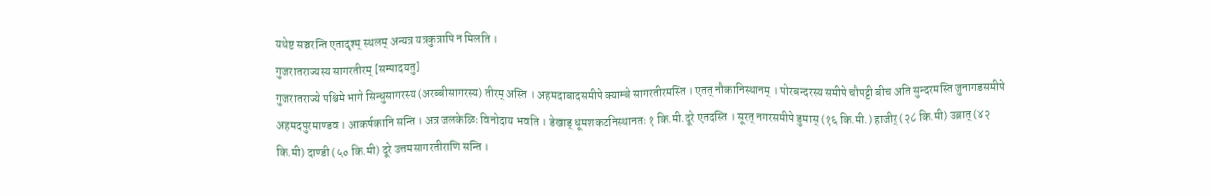यथेष्ट सञ्चरन्ति एतादृश्म् स्थलम् अन्यत्र यत्रकुत्रापि न मिलति ।
गुजरातराज्यस्य सागरतीरम् [सम्पादयतु]
गुजरातराज्ये पश्चिमे भागे सिन्धुसागरस्य (अरब्बीसागरस्य) तीरम् अस्ति । अहमदाबादसमीपे क्याम्बे सागरतीरमस्ति । एतत् नौकानिस्थानम् । पोरबन्दरस्य समीपे चौपट्टी बीच अति सुन्दरमस्ति जुनागडसमीपे अहमदपुरमाण्डव । आकर्षकानि सन्ति । अत्र जलकेळिः विनोदाय भवति । डेखाड् धूमशकटनिस्थानतः १ कि.मी.दूरे एतदस्ति । सूरत् नगरसमीपे डुमास् (१६ कि.मी.) हाजीर् (२८ कि.मी) उब्रात् (४२ कि.मी) दाण्डी (५० कि.मी) दूरे उत्तमसागरतीराणि सन्ति ।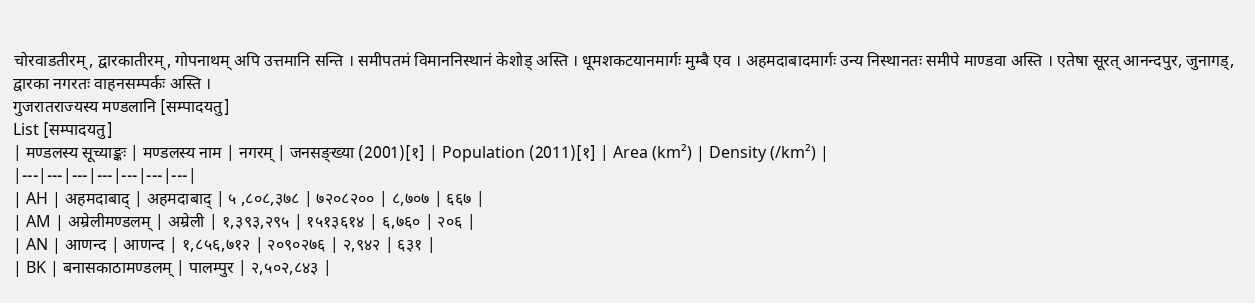चोरवाडतीरम्, द्वारकातीरम्, गोपनाथम् अपि उत्तमानि सन्ति । समीपतमं विमाननिस्थानं केशोड् अस्ति । धूमशकटयानमार्गः मुम्बै एव । अहमदाबादमार्गः उन्य निस्थानतः समीपे माण्डवा अस्ति । एतेषा सूरत् आनन्दपुर, जुनागड्, द्वारका नगरतः वाहनसम्पर्कः अस्ति ।
गुजरातराज्यस्य मण्डलानि [सम्पादयतु]
List [सम्पादयतु]
| मण्डलस्य सूच्याङ्कः | मण्डलस्य नाम | नगरम् | जनसङ्ख्या (2001)[१] | Population (2011)[१] | Area (km²) | Density (/km²) |
|---|---|---|---|---|---|---|
| AH | अहमदाबाद् | अहमदाबाद् | ५ ,८०८,३७८ | ७२०८२०० | ८,७०७ | ६६७ |
| AM | अम्रेलीमण्डलम् | अम्रेली | १,३९३,२९५ | १५१३६१४ | ६,७६० | २०६ |
| AN | आणन्द | आणन्द | १,८५६,७१२ | २०९०२७६ | २,९४२ | ६३१ |
| BK | बनासकाठामण्डलम् | पालम्पुर | २,५०२,८४३ |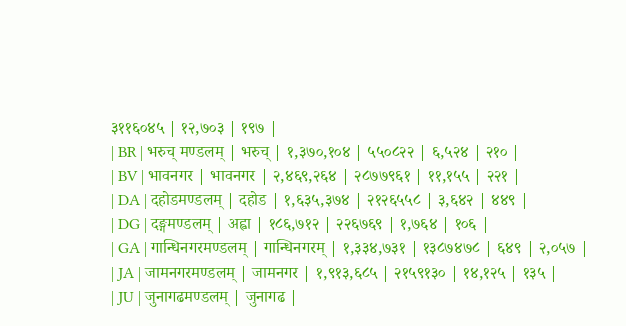३११६०४५ | १२,७०३ | १९७ |
| BR | भरुच् मण्डलम् | भरुच् | १,३७०,१०४ | ५५०८२२ | ६,५२४ | २१० |
| BV | भावनगर | भावनगर | २,४६९,२६४ | २८७७९६१ | ११,१५५ | २२१ |
| DA | दहोडमण्डलम् | दहोड | १,६३५,३७४ | २१२६५५८ | ३,६४२ | ४४९ |
| DG | दङ्गमण्डलम् | अह्वा | १८६,७१२ | २२६७६९ | १,७६४ | १०६ |
| GA | गान्धिनगरमण्डलम् | गान्धिनगरम् | १,३३४,७३१ | १३८७४७८ | ६४९ | २,०५७ |
| JA | जामनगरमण्डलम् | जामनगर | १,९१३,६८५ | २१५९१३० | १४,१२५ | १३५ |
| JU | जुनागढमण्डलम् | जुनागढ |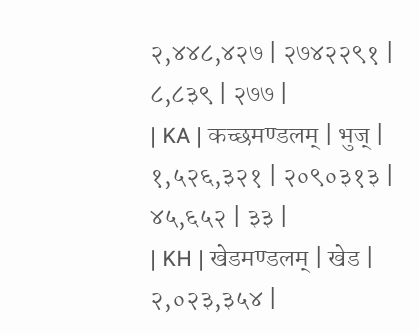२,४४८,४२७ | २७४२२९१ | ८,८३९ | २७७ |
| KA | कच्छमण्डलम् | भुज् | १,५२६,३२१ | २०९०३१३ | ४५,६५२ | ३३ |
| KH | खेडमण्डलम् | खेड | २,०२३,३५४ |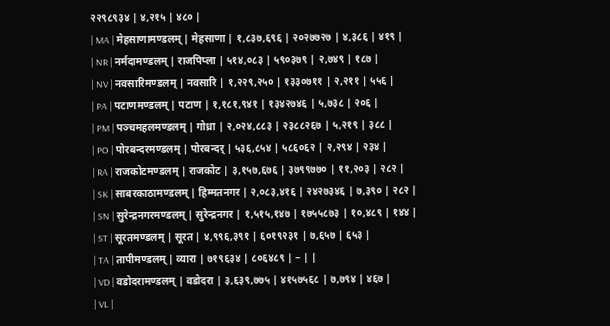२२९८९३४ | ४,२१५ | ४८० |
| MA | मेहसाणामण्डलम् | मेहसाणा | १,८३७,६९६ | २०२७७२७ | ४,३८६ | ४१९ |
| NR | नर्मदामण्डलम् | राजपिप्ला | ५१४,०८३ | ५९०३७९ | २,७४९ | १८७ |
| NV | नवसारिमण्डलम् | नवसारि | १,२२९,२५० | १३३०७११ | २,२११ | ५५६ |
| PA | पटाणमण्डलम् | पटाण | १,१८१,९४१ | १३४२७४६ | ५,७३८ | २०६ |
| PM | पञ्चमहलमण्डलम् | गोध्रा | २,०२४,८८३ | २३८८२६७ | ५,२१९ | ३८८ |
| PO | पोरबन्दरमण्डलम् | पोरबन्दर् | ५३६,८५४ | ५८६०६२ | २,२९४ | २३४ |
| RA | राजकोटमण्डलम् | राजकोट | ३,१५७,६७६ | ३७९९७७० | ११,२०३ | २८२ |
| SK | साबरकाठामण्डलम् | हिम्मतनगर | २,०८३,४१६ | २४२७३४६ | ७,३९० | २८२ |
| SN | सुरेन्द्रनगरमण्डलम् | सुरेन्द्रनगर | १,५१५,१४७ | १७५५८७३ | १०,४८९ | १४४ |
| ST | सूरतमण्डलम् | सूरत | ४,९९६,३९१ | ६०१९२३१ | ७,६५७ | ६५३ |
| TA | तापीमण्डलम् | व्यारा | ७१९६३४ | ८०६४८९ | – | |
| VD | वडोदरामण्डलम् | वडोदरा | ३,६३९,७७५ | ४१५७५६८ | ७,७९४ | ४६७ |
| VL |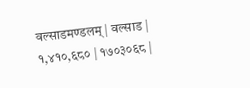वल्साडमण्डलम् | वल्साड | १,४१०,६८० | १७०३०६८ |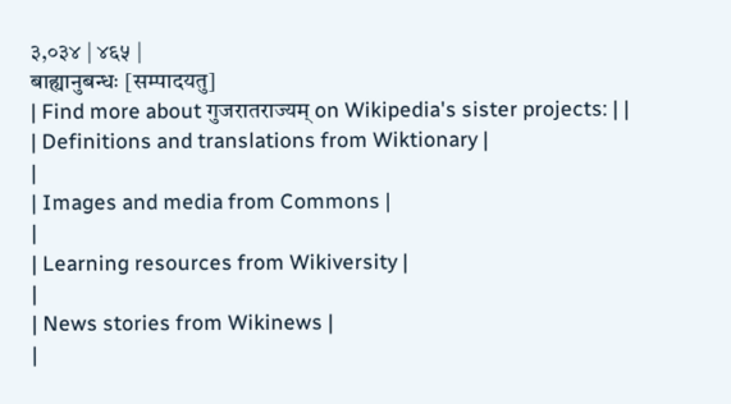३,०३४ | ४६५ |
बाह्यानुबन्धः [सम्पादयतु]
| Find more about गुजरातराज्यम् on Wikipedia's sister projects: | |
| Definitions and translations from Wiktionary |
|
| Images and media from Commons |
|
| Learning resources from Wikiversity |
|
| News stories from Wikinews |
|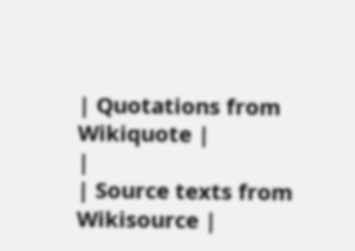| Quotations from Wikiquote |
|
| Source texts from Wikisource |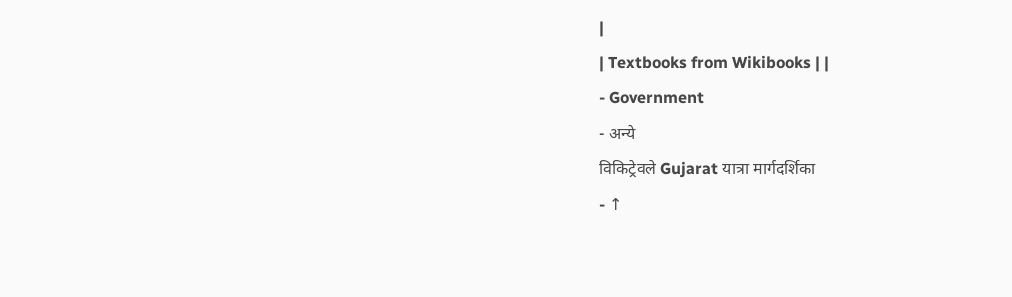|
| Textbooks from Wikibooks | |
- Government
- अन्ये
विकिट्रेवले Gujarat यात्रा मार्गदर्शिका
- ↑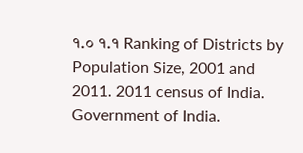१.० १.१ Ranking of Districts by Population Size, 2001 and 2011. 2011 census of India. Government of India.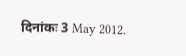दिनांकः 3 May 2012.